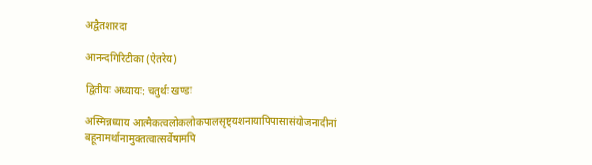अद्वैतशारदा

आनन्दगिरिटीका (ऐतरेय)

द्वितीयः अध्यायः: चतुर्थः खण्डः

अस्मिन्नध्याय आत्मैकत्वलोकलोकपालसृष्ट्यशनायापिपासासंयोजनादीनां बहूनामर्थानामुक्तत्वात्सर्वेषामपि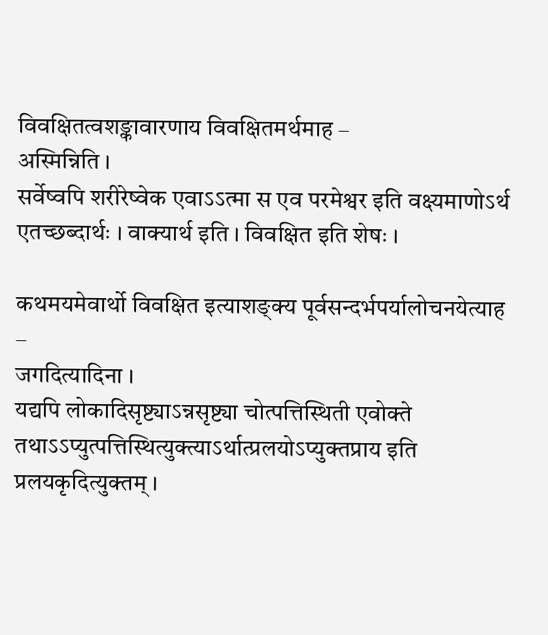विवक्षितत्वशङ्कावारणाय विवक्षितमर्थमाह –
अस्मिन्निति ।
सर्वेष्वपि शरीरेष्वेक एवाऽऽत्मा स एव परमेश्वर इति वक्ष्यमाणोऽर्थ एतच्छब्दार्थः । वाक्यार्थ इति । विवक्षित इति शेषः ।

कथमयमेवार्थो विवक्षित इत्याशङ्क्य पूर्वसन्दर्भपर्यालोचनयेत्याह –
जगदित्यादिना ।
यद्यपि लोकादिसृष्ट्याऽन्नसृष्ट्या चोत्पत्तिस्थिती एवोक्ते तथाऽऽप्युत्पत्तिस्थित्युक्त्याऽर्थात्प्रलयोऽप्युक्तप्राय इति प्रलयकृदित्युक्तम् ।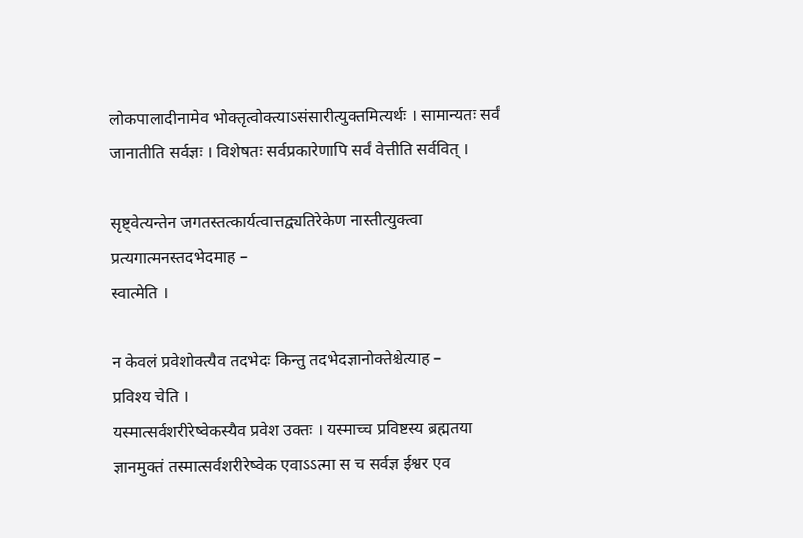लोकपालादीनामेव भोक्तृत्वोक्त्याऽसंसारीत्युक्तमित्यर्थः । सामान्यतः सर्वं जानातीति सर्वज्ञः । विशेषतः सर्वप्रकारेणापि सर्वं वेत्तीति सर्ववित् ।

सृष्ट्वेत्यन्तेन जगतस्तत्कार्यत्वात्तद्व्यतिरेकेण नास्तीत्युक्त्वा प्रत्यगात्मनस्तदभेदमाह –
स्वात्मेति ।

न केवलं प्रवेशोक्त्यैव तदभेदः किन्तु तदभेदज्ञानोक्तेश्चेत्याह –
प्रविश्य चेति ।
यस्मात्सर्वशरीरेष्वेकस्यैव प्रवेश उक्तः । यस्माच्च प्रविष्टस्य ब्रह्मतया ज्ञानमुक्तं तस्मात्सर्वशरीरेष्वेक एवाऽऽत्मा स च सर्वज्ञ ईश्वर एव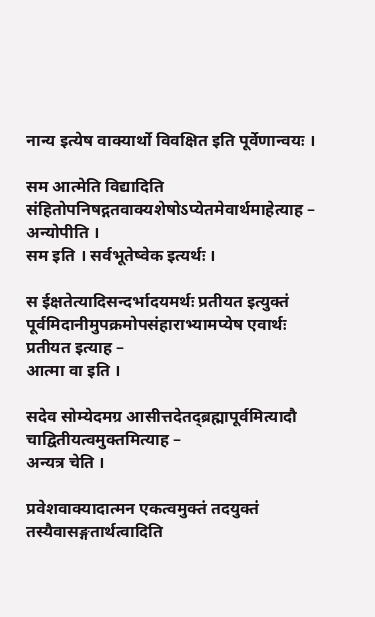नान्य इत्येष वाक्यार्थो विवक्षित इति पूर्वेणान्वयः ।

सम आत्मेति विद्यादिति संहितोपनिषद्गतवाक्यशेषोऽप्येतमेवार्थमाहेत्याह –
अन्योपीति ।
सम इति । सर्वभूतेष्वेक इत्यर्थः ।

स ईक्षतेत्यादिसन्दर्भादयमर्थः प्रतीयत इत्युक्तं पूर्वमिदानीमुपक्रमोपसंहाराभ्यामप्येष एवार्थः प्रतीयत इत्याह –
आत्मा वा इति ।

सदेव सोम्येदमग्र आसीत्तदेतद्ब्रह्मापूर्वमित्यादौ चाद्वितीयत्वमुक्तमित्याह –
अन्यत्र चेति ।

प्रवेशवाक्यादात्मन एकत्वमुक्तं तदयुक्तं तस्यैवासङ्गतार्थत्वादिति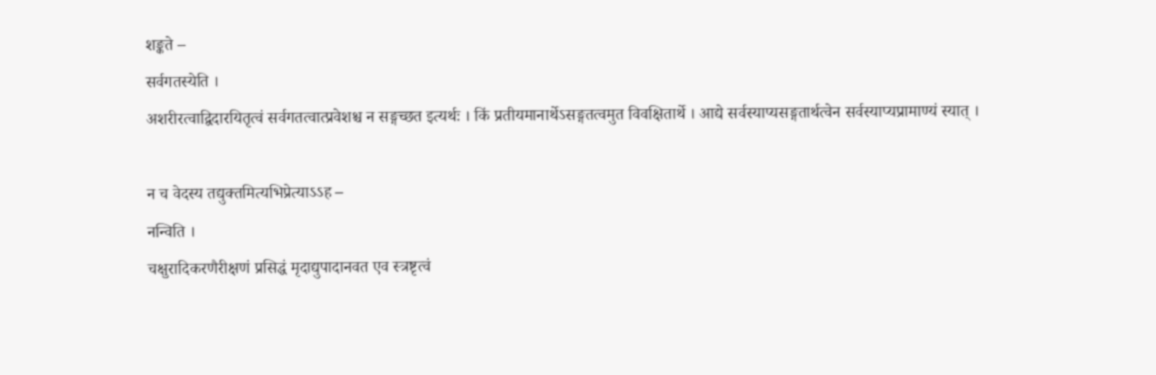शङ्कते –
सर्वगतस्येति ।
अशरीरत्वाद्विदारयितृत्वं सर्वगतत्वात्प्रवेशश्च न सङ्गच्छत इत्यर्थः । किं प्रतीयमानार्थेऽसङ्गतत्वमुत विवक्षितार्थे । आद्ये सर्वस्याप्यसङ्गतार्थत्वेन सर्वस्याप्यप्रामाण्यं स्यात् ।

न च वेदस्य तद्युक्तमित्यभिप्रेत्याऽऽह –
नन्विति ।
चक्षुरादिकरणैरीक्षणं प्रसिद्धं मृदाद्युपादानवत एव स्त्रष्टृत्वं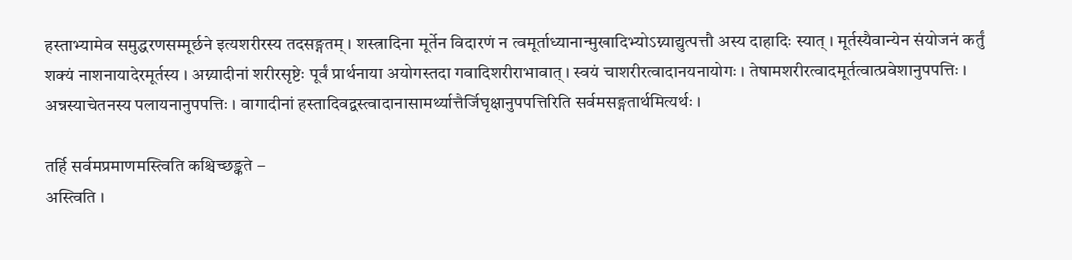हस्ताभ्यामेव समुद्धरणसम्मूर्छने इत्यशरीरस्य तदसङ्गतम् । शस्त्रादिना मूर्तेन विदारणं न त्वमूर्ताध्यानान्मुखादिभ्योऽग्न्याद्युत्पत्तौ अस्य दाहादिः स्यात् । मूर्तस्यैवान्येन संयोजनं कर्तुं शक्यं नाशनायादेरमूर्तस्य । अग्न्यादीनां शरीरसृष्टेः पूर्वं प्रार्थनाया अयोगस्तदा गवादिशरीराभावात् । स्वयं चाशरीरत्वादानयनायोगः । तेषामशरीरत्वादमूर्तत्वात्प्रवेशानुपपत्तिः । अन्नस्याचेतनस्य पलायनानुपपत्तिः । वागादीनां हस्तादिवद्वस्त्वादानासामर्थ्यात्तैर्जिघृक्षानुपपत्तिरिति सर्वमसङ्गतार्थमित्यर्थः ।

तर्हि सर्वमप्रमाणमस्त्विति कश्चिच्छङ्कते –
अस्त्विति ।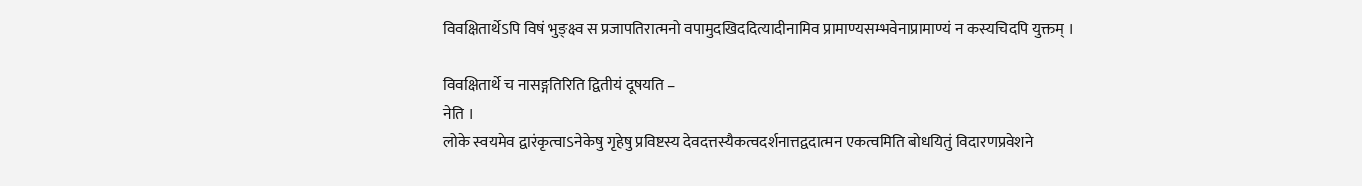विवक्षितार्थेऽपि विषं भुङ्क्ष्व स प्रजापतिरात्मनो वपामुदखिददित्यादीनामिव प्रामाण्यसम्भवेनाप्रामाण्यं न कस्यचिदपि युक्तम् ।

विवक्षितार्थे च नासङ्गतिरिति द्वितीयं दूषयति –
नेति ।
लोके स्वयमेव द्वारंकृत्वाऽनेकेषु गृहेषु प्रविष्टस्य देवदत्तस्यैकत्वदर्शनात्तद्वदात्मन एकत्वमिति बोधयितुं विदारणप्रवेशने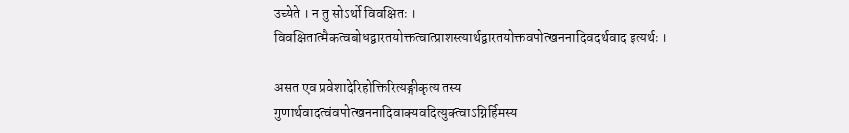उच्येते । न तु सोऽर्थो विवक्षितः । विवक्षितात्मैकत्वबोधद्वारतयोक्तत्वात्प्राशस्त्यार्थद्वारतयोक्तवपोत्खननादिवदर्थवाद इत्यर्थः ।

असत एव प्रवेशादेरिहोक्तिरित्यङ्गीकृत्य तस्य गुणार्थवादत्वंवपोत्खननादिवाक्यवदित्युक्त्वाऽग्निर्हिमस्य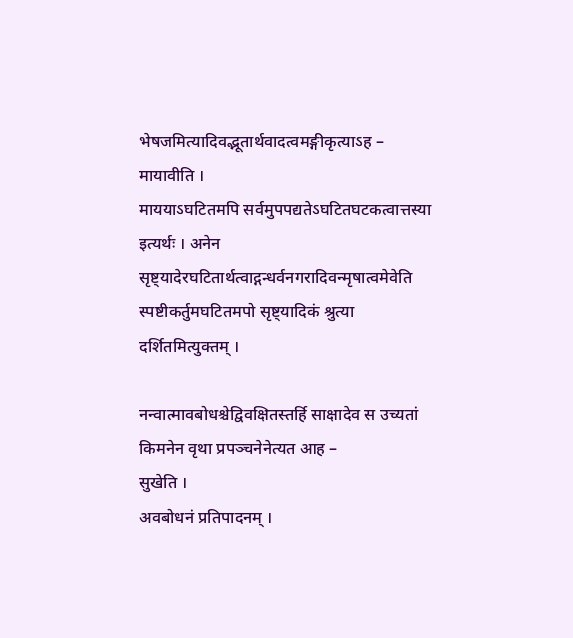भेषजमित्यादिवद्भूतार्थवादत्वमङ्गीकृत्याऽह –
मायावीति ।
माययाऽघटितमपि सर्वमुपपद्यतेऽघटितघटकत्वात्तस्या इत्यर्थः । अनेन सृष्ट्यादेरघटितार्थत्वाद्गन्धर्वनगरादिवन्मृषात्वमेवेति स्पष्टीकर्तुमघटितमपो सृष्ट्यादिकं श्रुत्या दर्शितमित्युक्तम् ।

नन्वात्मावबोधश्चेद्विवक्षितस्तर्हि साक्षादेव स उच्यतां किमनेन वृथा प्रपञ्चनेनेत्यत आह –
सुखेति ।
अवबोधनं प्रतिपादनम् ।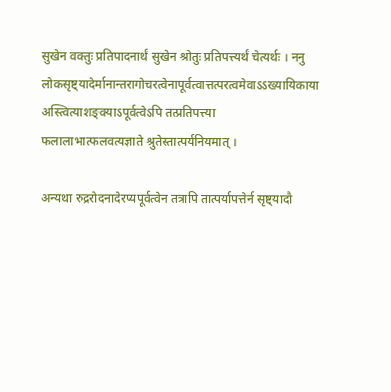सुखेन वक्तुः प्रतिपादनार्थं सुखेन श्रोतुः प्रतिपत्त्यर्थं चेत्यर्थः । ननु लोकसृष्ट्यादेर्मानान्तरागोचरत्वेनापूर्वत्वात्तत्परत्वमेवाऽऽख्यायिकाया अस्त्वित्याशङ्क्याऽपूर्वत्वेऽपि तत्प्रतिपत्त्या फलालाभात्फलवत्यज्ञाते श्रुतेस्तात्पर्यनियमात् ।

अन्यथा रुद्ररोदनादेरप्यपूर्वत्वेन तत्रापि तात्पर्यापत्तेर्न सृष्ट्यादौ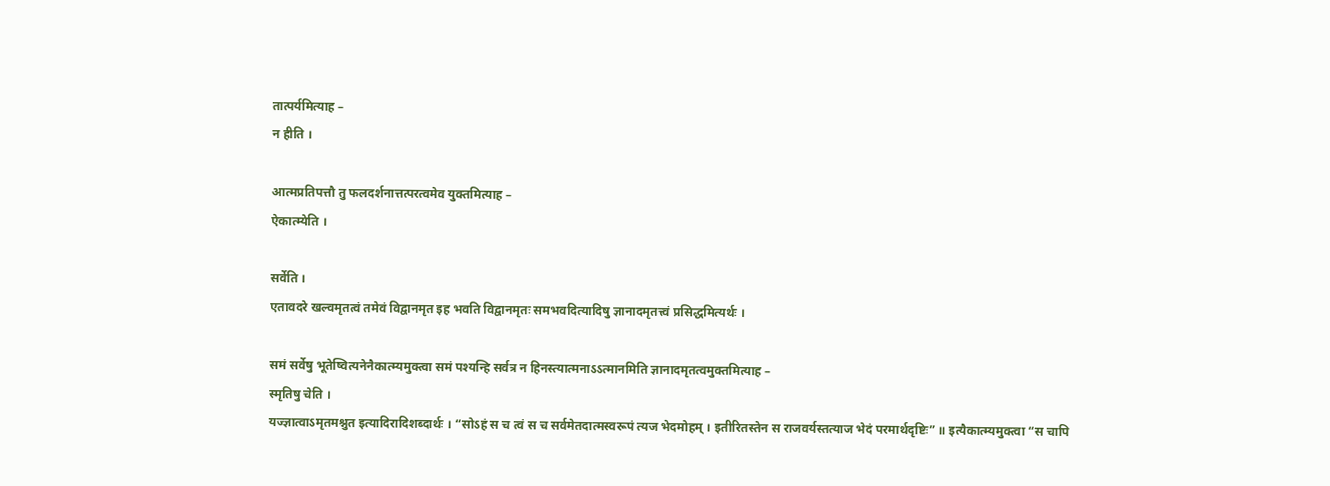तात्पर्यमित्याह –
न हीति ।

आत्मप्रतिपत्तौ तु फलदर्शनात्तत्परत्वमेव युक्तमित्याह –
ऐकात्म्येति ।

सर्वेति ।
एतावदरे खल्वमृतत्वं तमेवं विद्वानमृत इह भवति विद्वानमृतः समभवदित्यादिषु ज्ञानादमृतत्त्वं प्रसिद्धमित्यर्थः ।

समं सर्वेषु भूतेष्वित्यनेनैकात्म्यमुक्त्वा समं पश्यन्हि सर्वत्र न हिनस्त्यात्मनाऽऽत्मानमिति ज्ञानादमृतत्वमुक्तमित्याह –
स्मृतिषु चेति ।
यज्ज्ञात्वाऽमृतमश्नुत इत्यादिरादिशब्दार्थः । “सोऽहं स च त्वं स च सर्वमेतदात्मस्वरूपं त्यज भेदमोहम् । इतीरितस्तेन स राजवर्यस्तत्याज भेदं परमार्थदृष्टिः” ॥ इत्यैकात्म्यमुक्त्वा “स चापि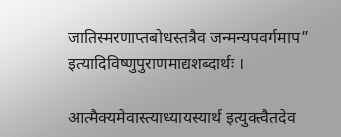जातिस्मरणाप्तबोधस्तत्रैव जन्मन्यपवर्गमाप” इत्यादिविष्णुपुराणमाद्यशब्दार्थः ।

आत्मैक्यमेवास्त्याध्यायस्यार्थ इत्युक्त्वैतदेव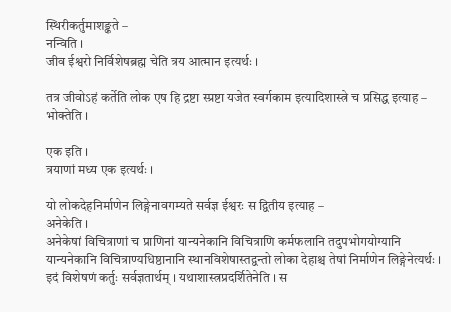स्थिरीकर्तुमाशङ्कते –
नन्विति ।
जीव ईश्वरो निर्विशेषब्रह्म चेति त्रय आत्मान इत्यर्थः ।

तत्र जीवोऽहं कर्तेति लोक एष हि द्रष्टा स्प्रष्टा यजेत स्वर्गकाम इत्यादिशास्त्रे च प्रसिद्ध इत्याह –
भोक्तेति ।

एक इति ।
त्रयाणां मध्य एक इत्यर्थः ।

यो लोकदेहनिर्माणेन लिङ्गेनावगम्यते सर्वज्ञ ईश्वरः स द्वितीय इत्याह –
अनेकेति ।
अनेकेषां विचित्राणां च प्राणिनां यान्यनेकानि विचित्राणि कर्मफलानि तदुपभोगयोग्यानि यान्यनेकानि विचित्राण्यधिष्ठानानि स्थानविशेषास्तद्वन्तो लोका देहाश्च तेषां निर्माणेन लिङ्गेनेत्यर्थः । इदं विशेषणं कर्तुः सर्वज्ञतार्थम् । यथाशास्त्रप्रदर्शितेनेति । स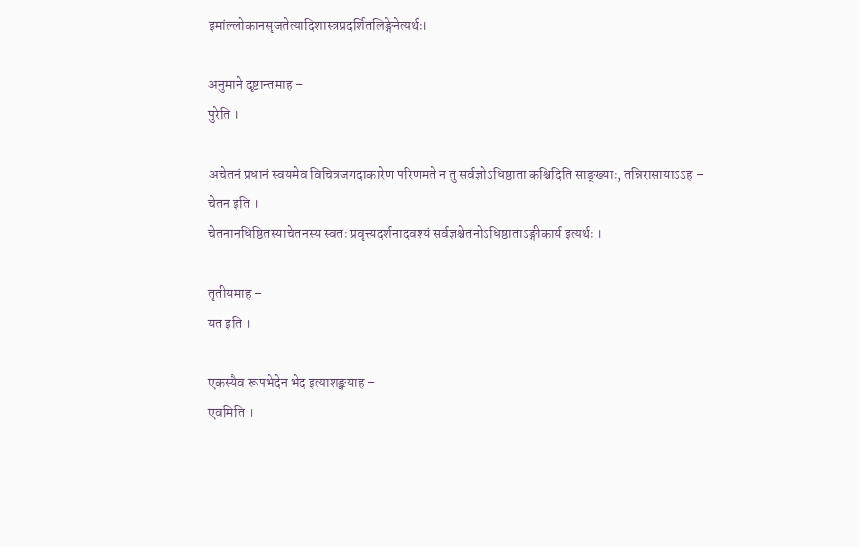इमांल्लोकानसृजतेत्यादिशास्त्रप्रदर्शितलिङ्गेनेत्यर्थः।

अनुमाने दृष्टान्तमाह –
पुरेति ।

अचेतनं प्रधानं स्वयमेव विचित्रजगदाकारेण परिणमते न तु सर्वज्ञोऽधिष्ठाता कश्चिदिति साङ्ख्याः, तन्निरासायाऽऽह –
चेतन इति ।
चेतनानधिष्ठितस्याचेतनस्य स्वतः प्रवृत्त्यदर्शनादवश्यं सर्वज्ञश्चेतनोऽधिष्ठाताऽङ्गीकार्य इत्यर्थः ।

तृतीयमाह –
यत इति ।

एकस्यैव रूपभेदेन भेद इत्याशङ्क्याह –
एवमिति ।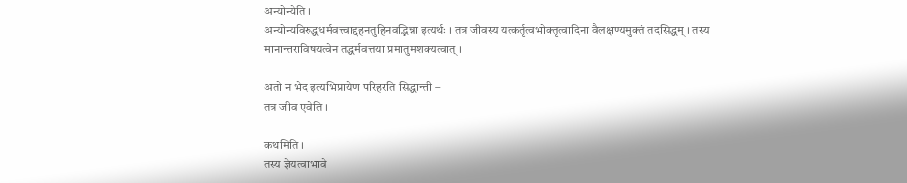अन्योन्येति ।
अन्योन्यविरुद्धधर्मवत्त्वाद्दहनतुहिनवद्भिन्ना इत्यर्थः । तत्र जीवस्य यत्कर्तृत्वभोक्तृत्वादिना वैलक्षण्यमुक्तं तदसिद्धम् । तस्य मानान्तराविषयत्वेन तद्धर्मवत्तया प्रमातुमशक्यत्वात् ।

अतो न भेद इत्यभिप्रायेण परिहरति सिद्धान्ती –
तत्र जीव एवेति ।

कथमिति ।
तस्य ज्ञेयत्वाभावे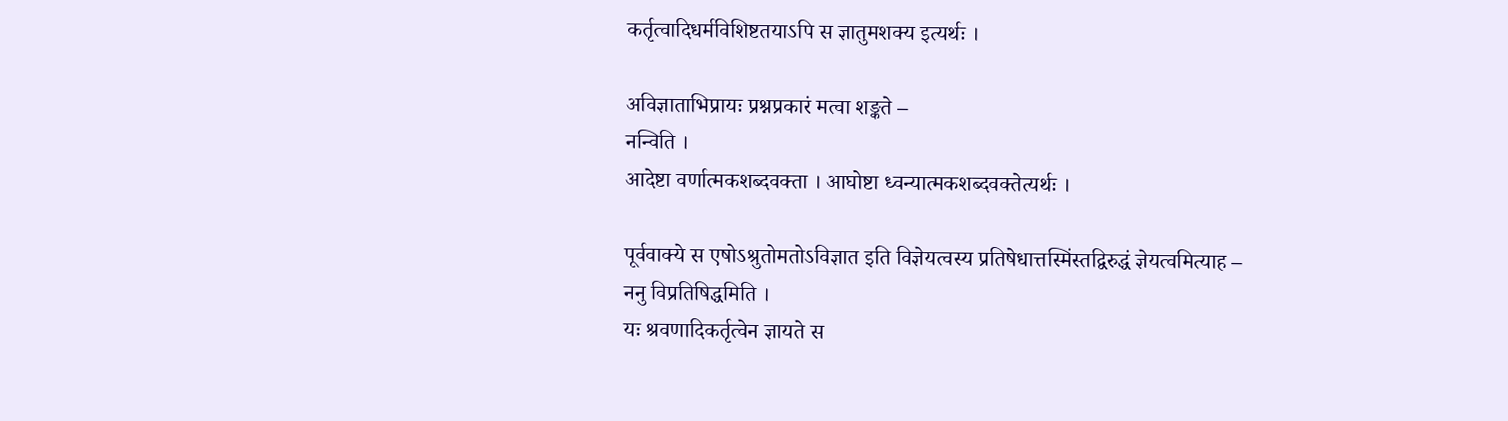कर्तृत्वादिधर्मविशिष्टतयाऽपि स ज्ञातुमशक्य इत्यर्थः ।

अविज्ञाताभिप्रायः प्रश्नप्रकारं मत्वा शङ्कते –
नन्विति ।
आदेष्टा वर्णात्मकशब्दवक्ता । आघोष्टा ध्वन्यात्मकशब्दवक्तेत्यर्थः ।

पूर्ववाक्ये स एषोऽश्रुतोमतोऽविज्ञात इति विज्ञेयत्वस्य प्रतिषेधात्तस्मिंस्तद्विरुद्धं ज्ञेयत्वमित्याह –
ननु विप्रतिषिद्धमिति ।
यः श्रवणादिकर्तृत्वेन ज्ञायते स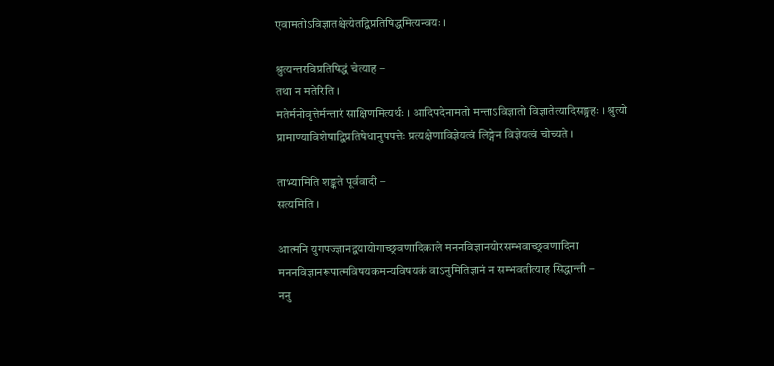एवामतोऽविज्ञातश्चेत्येतद्विप्रतिषिद्धमित्यन्वयः ।

श्रुत्यन्तरविप्रतिषिद्धं चेत्याह –
तथा न मतेरिति ।
मतेर्मनोवृत्तेर्मन्तारं साक्षिणमित्यर्थः । आदिपदेनामतो मन्ताऽविज्ञातो विज्ञातेत्यादिसङ्ग्रहः । श्रुत्यो प्रामाण्याविशेषाद्विप्रतिषेधानुपपत्तेः प्रत्यक्षेणाविज्ञेयत्वं लिङ्गेन विज्ञेयत्वं चोच्यते ।

ताभ्यामिति शङ्कते पूर्ववादी –
सत्यमिति ।

आत्मनि युगपज्ज्ञानद्वयायोगाच्छ्रवणादिकाले मननविज्ञानयोरसम्भवाच्छ्रवणादिना मननविज्ञानरूपात्मविषयकमन्यविषयकं वाऽनुमितिज्ञानं न सम्भवतीत्याह सिद्धान्ती –
ननु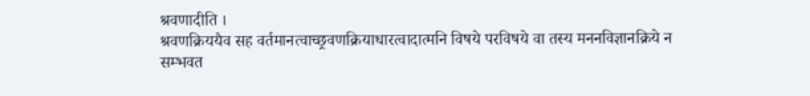श्रवणादीति ।
श्रवणक्रिययैव सह वर्तमानत्वाच्छ्रवणक्रियाधारत्वादात्मनि विषये परविषये वा तस्य मननविज्ञानक्रिये न सम्भवत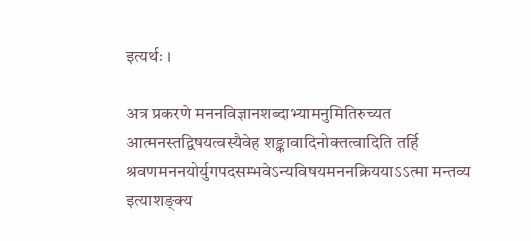इत्यर्थः ।

अत्र प्रकरणे मननविज्ञानशब्दाभ्यामनुमितिरुच्यत आत्मनस्तद्विषयत्वस्यैवेह शङ्कावादिनोक्तत्वादिति तर्हि श्रवणमननयोर्युगपदसम्भवेऽन्यविषयमननक्रिययाऽऽत्मा मन्तव्य इत्याशङ्क्य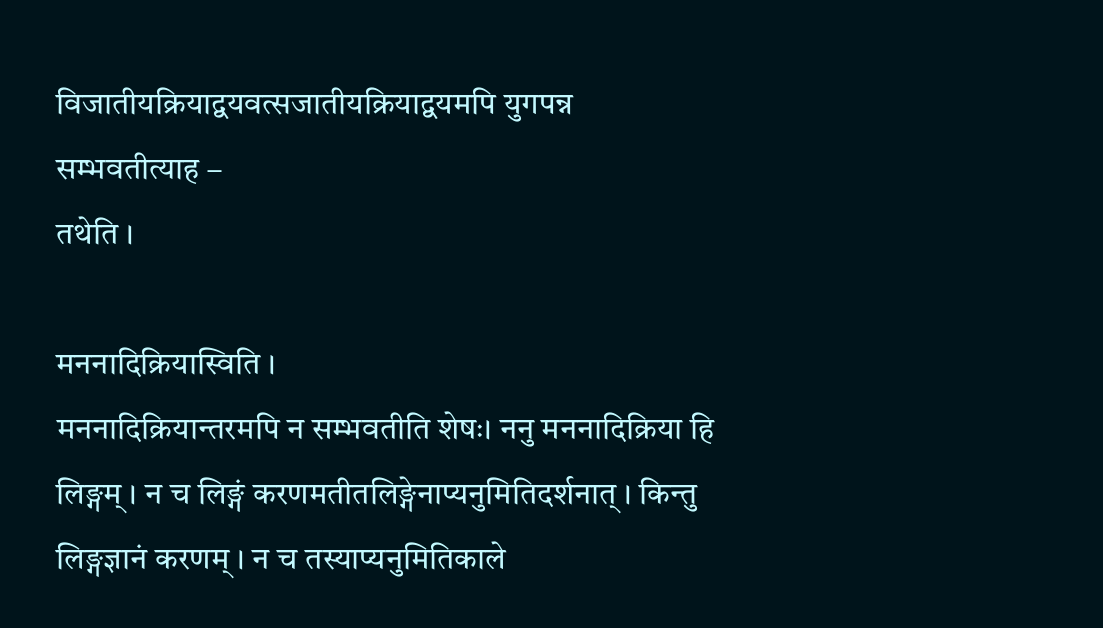विजातीयक्रियाद्वयवत्सजातीयक्रियाद्वयमपि युगपन्न सम्भवतीत्याह –
तथेति ।

मननादिक्रियास्विति ।
मननादिक्रियान्तरमपि न सम्भवतीति शेषः। ननु मननादिक्रिया हि लिङ्गम् । न च लिङ्गं करणमतीतलिङ्गेनाप्यनुमितिदर्शनात् । किन्तु लिङ्गज्ञानं करणम् । न च तस्याप्यनुमितिकाले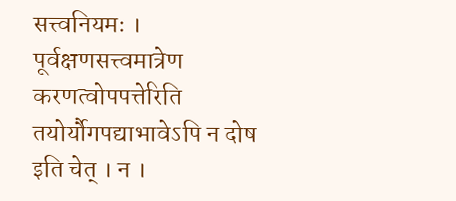सत्त्वनियमः । पूर्वक्षणसत्त्वमात्रेण करणत्वोपपत्तेरिति तयोर्यौगपद्याभावेऽपि न दोष इति चेत् । न ।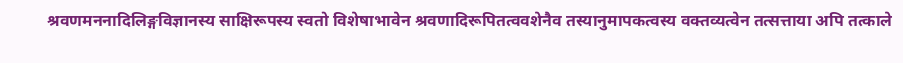श्रवणमननादिलिङ्गविज्ञानस्य साक्षिरूपस्य स्वतो विशेषाभावेन श्रवणादिरूपितत्ववशेनैव तस्यानुमापकत्वस्य वक्तव्यत्वेन तत्सत्ताया अपि तत्काले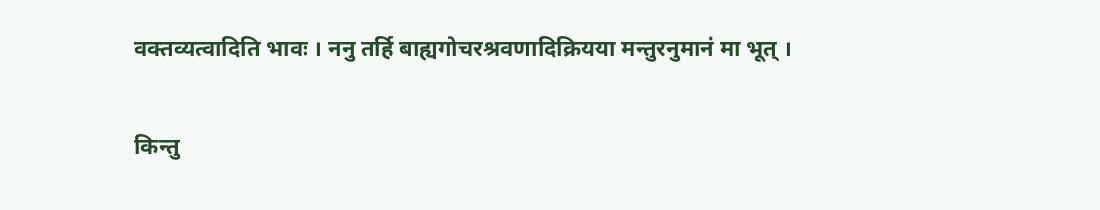वक्तव्यत्वादिति भावः । ननु तर्हि बाह्यगोचरश्रवणादिक्रियया मन्तुरनुमानं मा भूत् ।

किन्तु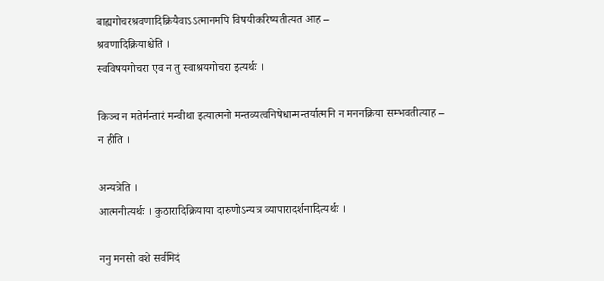बाह्यगोचरश्रवणादिक्रियैवाऽऽत्मानमपि विषयीकरिष्यतीत्यत आह –
श्रवणादिक्रियाश्चेति ।
स्वविषयगोचरा एव न तु स्वाश्रयगोचरा इत्यर्थः ।

किञ्च न मतेर्मन्तारं मन्वीथा इत्यात्मनो मन्तव्यत्वनिषेधान्मन्तर्यात्मनि न मननक्रिया सम्भवतीत्याह –
न हीति ।

अन्यत्रेति ।
आत्मनीत्यर्थः । कुठारादिक्रियाया दारुणोऽन्यत्र व्यापारादर्शनादित्यर्थः ।

ननु मनसो वशे सर्वमिदं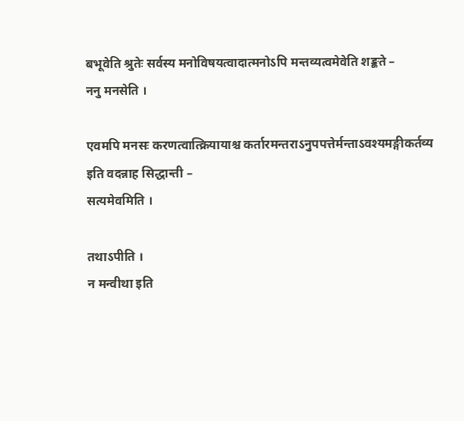बभूवेति श्रुतेः सर्वस्य मनोविषयत्वादात्मनोऽपि मन्तव्यत्वमेवेति शङ्कते –
ननु मनसेति ।

एवमपि मनसः करणत्वात्क्रियायाश्च कर्तारमन्तराऽनुपपत्तेर्मन्ताऽवश्यमङ्गीकर्तव्य इति वदन्नाह सिद्धान्ती –
सत्यमेवमिति ।

तथाऽपीति ।
न मन्वीथा इति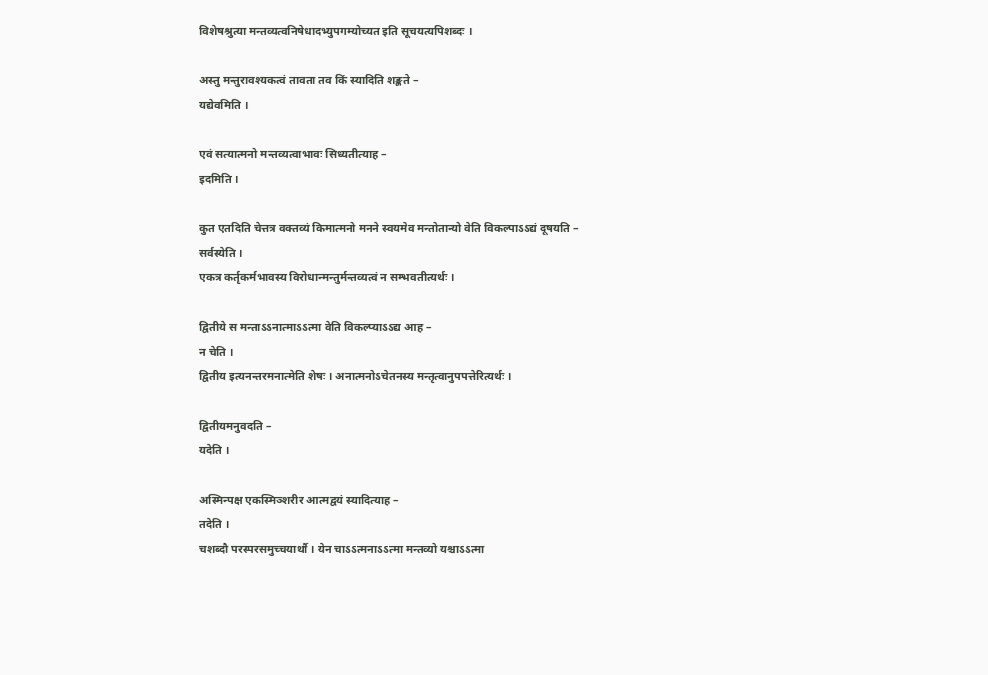विशेषश्रुत्या मन्तव्यत्वनिषेधादभ्युपगम्योच्यत इति सूचयत्यपिशब्दः ।

अस्तु मन्तुरावश्यकत्वं तावता तव किं स्यादिति शङ्कते –
यद्येवमिति ।

एवं सत्यात्मनो मन्तव्यत्वाभावः सिध्यतीत्याह –
इदमिति ।

कुत एतदिति चेत्तत्र वक्तव्यं किमात्मनो मनने स्वयमेव मन्तोतान्यो वेति विकल्पाऽऽद्यं दूषयति –
सर्वस्येति ।
एकत्र कर्तृकर्मभावस्य विरोधान्मन्तुर्मन्तव्यत्वं न सम्भवतीत्यर्थः ।

द्वितीये स मन्ताऽऽनात्माऽऽत्मा वेति विकल्प्याऽऽद्य आह –
न चेति ।
द्वितीय इत्यनन्तरमनात्मेति शेषः । अनात्मनोऽचेतनस्य मन्तृत्वानुपपत्तेरित्यर्थः ।

द्वितीयमनुवदति –
यदेति ।

अस्मिन्पक्ष एकस्मिञ्शरीर आत्मद्वयं स्यादित्याह –
तदेति ।
चशब्दौ परस्परसमुच्चयार्थौ । येन चाऽऽत्मनाऽऽत्मा मन्तव्यो यश्चाऽऽत्मा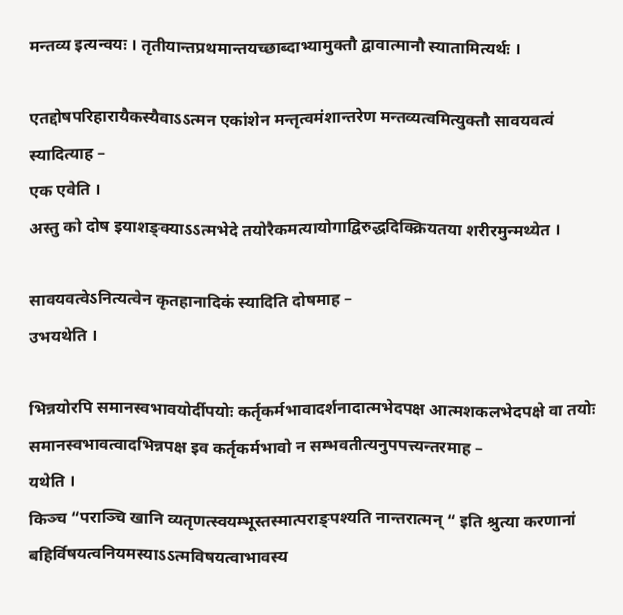मन्तव्य इत्यन्वयः । तृतीयान्तप्रथमान्तयच्छाब्दाभ्यामुक्तौ द्वावात्मानौ स्यातामित्यर्थः ।

एतद्दोषपरिहारायैकस्यैवाऽऽत्मन एकांशेन मन्तृत्वमंशान्तरेण मन्तव्यत्वमित्युक्तौ सावयवत्वं स्यादित्याह –
एक एवेति ।
अस्तु को दोष इयाशङ्क्याऽऽत्मभेदे तयोरैकमत्यायोगाद्विरुद्धदिक्क्रियतया शरीरमुन्मथ्येत ।

सावयवत्वेऽनित्यत्वेन कृतहानादिकं स्यादिति दोषमाह –
उभयथेति ।

भिन्नयोरपि समानस्वभावयोर्दीपयोः कर्तृकर्मभावादर्शनादात्मभेदपक्ष आत्मशकलभेदपक्षे वा तयोः समानस्वभावत्वादभिन्नपक्ष इव कर्तृकर्मभावो न सम्भवतीत्यनुपपत्त्यन्तरमाह –
यथेति ।
किञ्च “पराञ्चि खानि व्यतृणत्स्वयम्भूस्तस्मात्पराङ्पश्यति नान्तरात्मन् “ इति श्रुत्या करणानां बहिर्विषयत्वनियमस्याऽऽत्मविषयत्वाभावस्य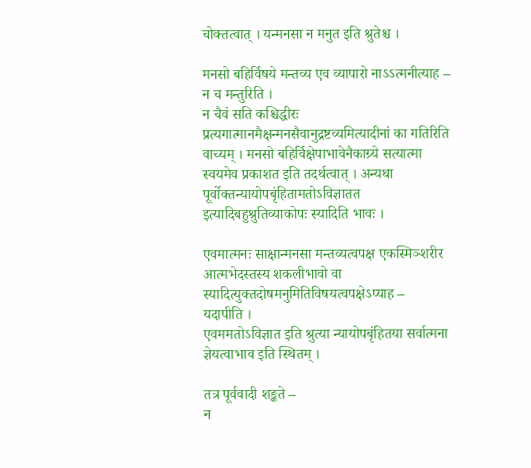चोक्तत्वात् । यन्मनसा न मनुत इति श्रुतेश्च ।

मनसो बहिर्विषये मन्तव्य एव व्यापारो नाऽऽत्मनीत्याह –
न च मन्तुरिति ।
न चैवं सति कश्चिद्धीरः प्रत्यगात्मानमैक्षन्मनसैवानुद्रष्टव्यमित्यादीनां का गतिरिति वाच्यम् । मनसो बहिर्विक्षेपाभावेनैकाग्र्ये सत्यात्मा स्वयमेव प्रकाशत इति तदर्थत्वात् । अन्यथा पूर्वोक्तन्यायोपबृंहितामतोऽविज्ञातत इत्यादिबहुश्रुतिव्याकोपः स्यादिति भावः ।

एवमात्मनः साक्षान्मनसा मन्तव्यत्वपक्ष एकस्मिञ्शरीर आत्मभेदस्तस्य शकलीभावो वा स्यादित्युक्तदोषमनुमितिविषयत्वपक्षेऽप्याह –
यदापीति ।
एवममतोऽविज्ञात इति श्रुत्या न्यायोपबृंहितया सर्वात्मना ज्ञेयत्वाभाव इति स्थितम् ।

तत्र पूर्ववादी शङ्कते –
न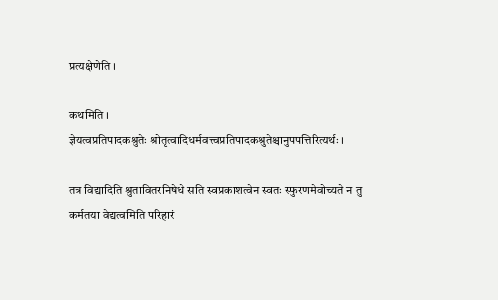प्रत्यक्षेणेति ।

कथमिति ।
ज्ञेयत्वप्रतिपादकश्रुतेः श्रोतृत्वादिधर्मवत्त्वप्रतिपादकश्रुतेश्चानुपपत्तिरित्यर्थः ।

तत्र विद्यादिति श्रुतावितरनिषेधे सति स्वप्रकाशत्वेन स्वतः स्फुरणमेवोच्यते न तु कर्मतया वेद्यत्वमिति परिहारं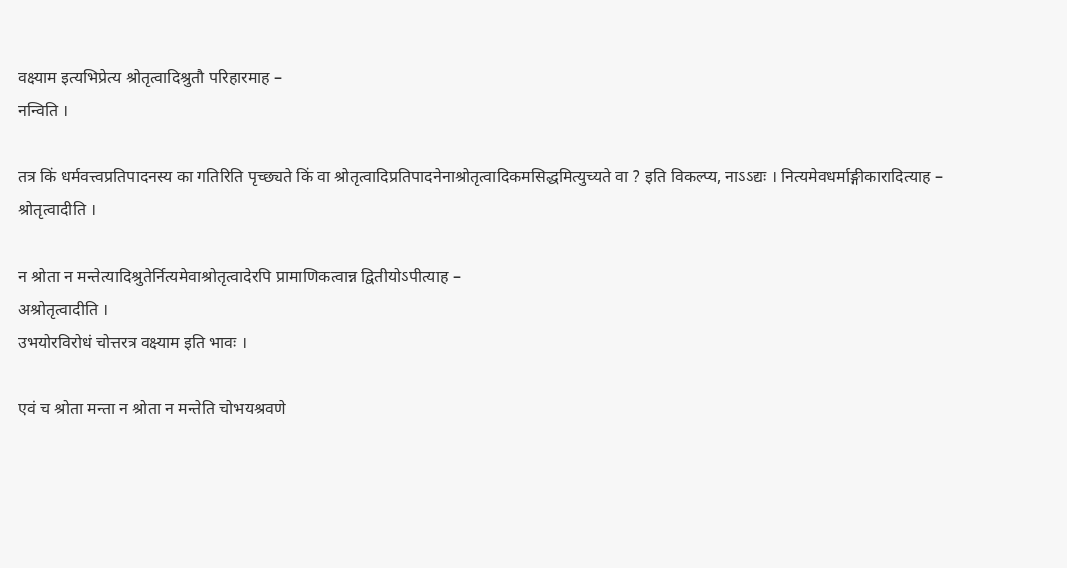वक्ष्याम इत्यभिप्रेत्य श्रोतृत्वादिश्रुतौ परिहारमाह –
नन्विति ।

तत्र किं धर्मवत्त्वप्रतिपादनस्य का गतिरिति पृच्छ्यते किं वा श्रोतृत्वादिप्रतिपादनेनाश्रोतृत्वादिकमसिद्धमित्युच्यते वा ? इति विकल्प्य, नाऽऽद्यः । नित्यमेवधर्माङ्गीकारादित्याह –
श्रोतृत्वादीति ।

न श्रोता न मन्तेत्यादिश्रुतेर्नित्यमेवाश्रोतृत्वादेरपि प्रामाणिकत्वान्न द्वितीयोऽपीत्याह –
अश्रोतृत्वादीति ।
उभयोरविरोधं चोत्तरत्र वक्ष्याम इति भावः ।

एवं च श्रोता मन्ता न श्रोता न मन्तेति चोभयश्रवणे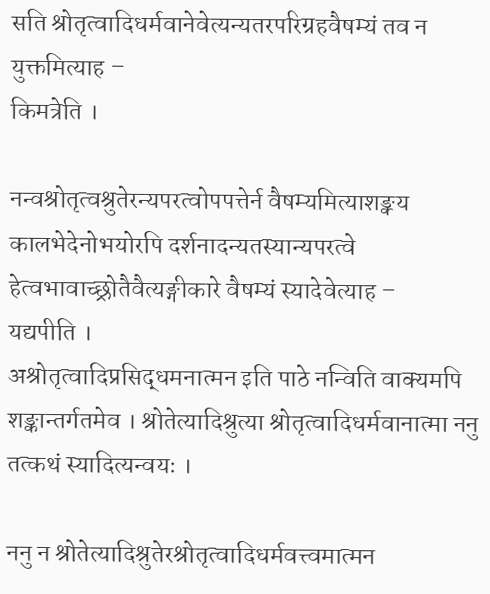सति श्रोतृत्वादिधर्मवानेवेत्यन्यतरपरिग्रहवैषम्यं तव न युक्तमित्याह –
किमत्रेति ।

नन्वश्रोतृत्वश्रुतेरन्यपरत्वोपपत्तेर्न वैषम्यमित्याशङ्क्य कालभेदेनोभयोरपि दर्शनादन्यतस्यान्यपरत्वे हेत्वभावाच्छ्रोतैवैत्यङ्गीकारे वैषम्यं स्यादेवेत्याह –
यद्यपीति ।
अश्रोतृत्वादिप्रसिद्धमनात्मन इति पाठे नन्विति वाक्यमपि शङ्कान्तर्गतमेव । श्रोतेत्यादिश्रुत्या श्रोतृत्वादिधर्मवानात्मा ननु तत्कथं स्यादित्यन्वयः ।

ननु न श्रोतेत्यादिश्रुतेरश्रोतृत्वादिधर्मवत्त्वमात्मन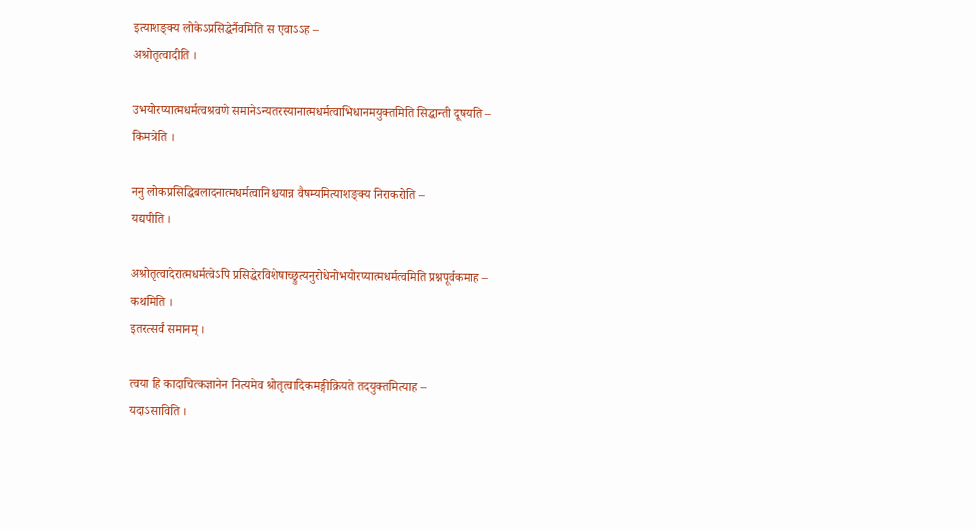इत्याशङ्क्य लोकेऽप्रसिद्धेर्नैवमिति स एवाऽऽह –
अश्रोतृत्वादीति ।

उभयोरप्यात्मधर्मत्वश्रवणे समानेऽन्यतरस्यानात्मधर्मत्वाभिधानमयुक्तमिति सिद्धान्ती दूषयति –
किमत्रेति ।

ननु लोकप्रसिद्धिबलादनात्मधर्मत्वानिश्चयान्न वैषम्यमित्याशङ्क्य निराकरोति –
यद्यपीति ।

अश्रोतृत्वादेरात्मधर्मत्वेऽपि प्रसिद्धेरविशेषाच्छ्रुत्यनुरोधेनोभयोरप्यात्मधर्मत्वमिति प्रश्नपूर्वकमाह –
कथमिति ।
इतरत्सर्वं समानम् ।

त्वया हि कादाचित्कज्ञानेन नित्यमेव श्रोतृत्वादिकमङ्गीक्रियते तदयुक्तमित्याह –
यदाऽसाविति ।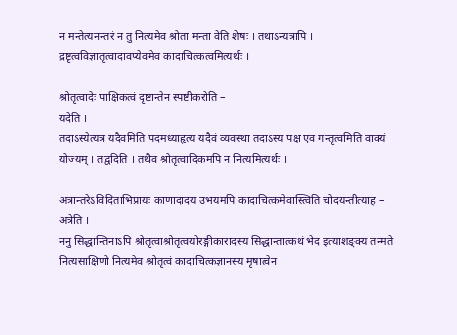न मन्तेत्यनन्तरं न तु नित्यमेव श्रोता मन्ता वेति शेषः । तथाऽन्यत्रापि । द्रष्टृत्वविज्ञातृत्वादावप्येवमेव कादाचित्कत्वमित्यर्थः ।

श्रोतृत्वादेः पाक्षिकत्वं दृष्टान्तेन स्पष्टीकरोति –
यदेति ।
तदाऽस्येत्यत्र यदैवमिति पदमध्याहृत्य यदैवं व्यवस्था तदाऽस्य पक्ष एव गन्तृत्वमिति वाक्यं योज्यम् । तद्वदिति । तथैव श्रोतृत्वादिकमपि न नित्यमित्यर्थः ।

अत्रान्तरेऽविदिताभिप्रायः काणादादय उभयमपि कादाचित्कमेवास्त्विति चोदयन्तीत्याह –
अत्रेति ।
ननु सिद्धान्तिनाऽपि श्रोतृत्वाश्रोतृत्वयोरङ्गीकारादस्य सिद्धान्तात्कथं भेद इत्याशङ्क्य तन्मते नित्यसाक्षिणो नित्यमेव श्रोतृत्वं कादाचित्कज्ञानस्य मृषात्वेन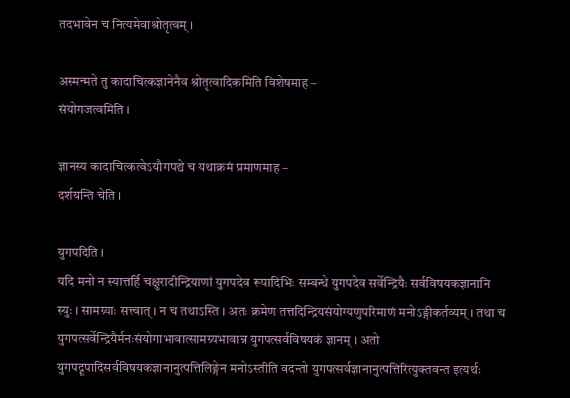तदभावेन च नित्यमेवाश्रोतृत्वम् ।

अस्मन्मते तु कादाचित्कज्ञानेनैव श्रोतृत्वादिकमिति विशेषमाह –
संयोगजत्वमिति ।

ज्ञानस्य कादाचित्कत्वेऽयौगपद्ये च यथाक्रमं प्रमाणमाह –
दर्शयन्ति चेति ।

युगपदिति ।
यदि मनो न स्यात्तर्हि चक्षुरादीन्द्रियाणां युगपदेव रूपादिभिः सम्बन्धे युगपदेव सर्वेन्द्रियैः सर्वविषयकज्ञानानि स्युः । सामग्र्याः सत्त्वात् । न च तथाऽस्ति । अतः क्रमेण तत्तदिन्द्रियसंयोग्यणुपरिमाणं मनोऽङ्गीकर्तव्यम् । तथा च युगपत्सर्वेन्द्रियैर्मनःसंयोगाभावात्सामग्र्यभावान्न युगपत्सर्वविषयकं ज्ञानम् । अतो युगपद्रूपादिसर्वविषयकज्ञानानुत्पत्तिलिङ्गेन मनोऽस्तीति वदन्तो युगपत्सर्वज्ञानानुत्पत्तिरित्युक्तवन्त इत्यर्थः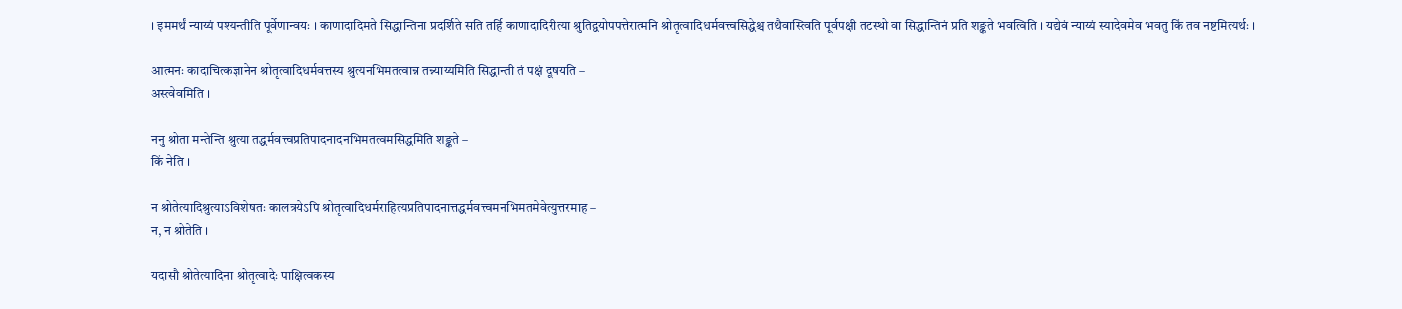। इममर्थं न्याय्यं पश्यन्तीति पूर्वेणान्वयः । काणादादिमते सिद्धान्तिना प्रदर्शिते सति तर्हि काणादादिरीत्या श्रुतिद्वयोपपत्तेरात्मनि श्रोतृत्वादिधर्मवत्त्वसिद्धेश्च तथैवास्त्विति पूर्वपक्षी तटस्थो वा सिद्धान्तिनं प्रति शङ्कते भवत्विति । यद्येवं न्याय्यं स्यादेवमेव भवतु किं तव नष्टमित्यर्थः ।

आत्मनः कादाचित्कज्ञानेन श्रोतृत्वादिधर्मवत्तस्य श्रुत्यनभिमतत्वान्न तन्न्याय्यमिति सिद्धान्ती तं पक्षं दूषयति –
अस्त्वेवमिति ।

ननु श्रोता मन्तेन्ति श्रुत्या तद्धर्मवत्त्वप्रतिपादनादनभिमतत्वमसिद्धमिति शङ्कते –
किं नेति ।

न श्रोतेत्यादिश्रुत्याऽविशेषतः कालत्रयेऽपि श्रोतृत्वादिधर्मराहित्यप्रतिपादनात्तद्धर्मवत्त्वमनभिमतमेवेत्युत्तरमाह –
न, न श्रोतेति ।

यदासौ श्रोतेत्यादिना श्रोतृत्वादेः पाक्षित्वकस्य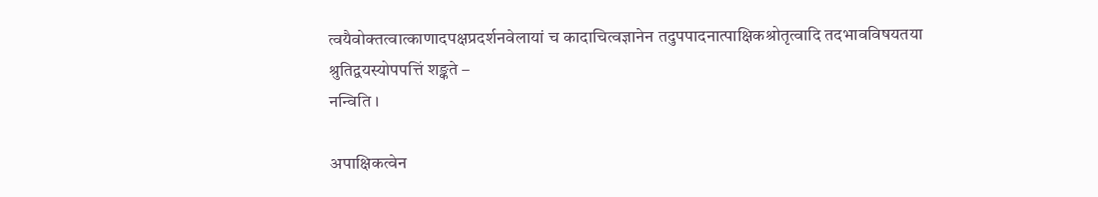त्वयैवोक्तत्वात्काणादपक्षप्रदर्शनवेलायां च कादाचित्वज्ञानेन तदुपपादनात्पाक्षिकश्रोतृत्वादि तदभावविषयतया श्रुतिद्वयस्योपपत्तिं शङ्कते –
नन्विति ।

अपाक्षिकत्वेन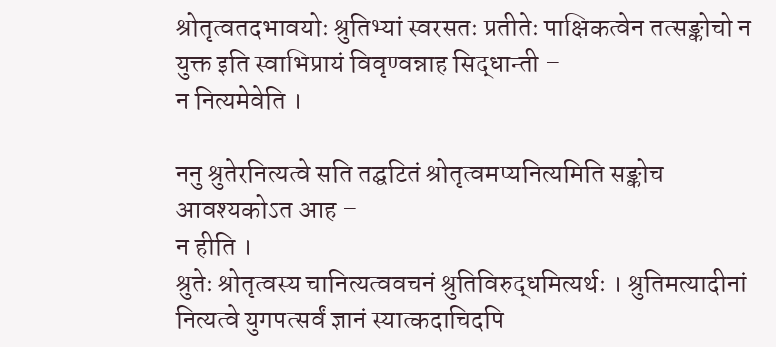श्रोतृत्वतदभावयोः श्रुतिभ्यां स्वरसतः प्रतीतेः पाक्षिकत्वेन तत्सङ्कोचो न युक्त इति स्वाभिप्रायं विवृण्वन्नाह सिद्धान्ती –
न नित्यमेवेति ।

ननु श्रुतेरनित्यत्वे सति तद्घटितं श्रोतृत्वमप्यनित्यमिति सङ्कोच आवश्यकोऽत आह –
न हीति ।
श्रुतेः श्रोतृत्वस्य चानित्यत्ववचनं श्रुतिविरुद्धमित्यर्थः । श्रुतिमत्यादीनां नित्यत्वे युगपत्सर्वं ज्ञानं स्यात्कदाचिदपि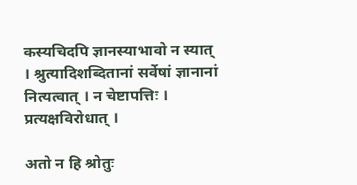कस्यचिदपि ज्ञानस्याभावो न स्यात् । श्रुत्यादिशब्दितानां सर्वेषां ज्ञानानां नित्यत्वात् । न चेष्टापत्तिः । प्रत्यक्षविरोधात् ।

अतो न हि श्रोतुः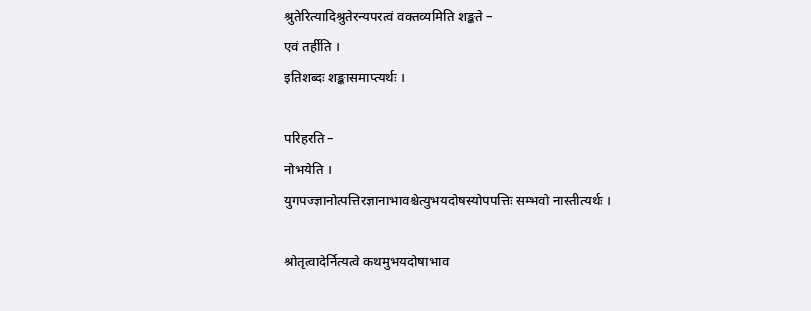श्रुतेरित्यादिश्रुतेरन्यपरत्वं वक्तव्यमिति शङ्कते –
एवं तर्हीति ।
इतिशब्दः शङ्कासमाप्त्यर्थः ।

परिहरति –
नोभयेति ।
युगपज्ज्ञानोत्पत्तिरज्ञानाभावश्चेत्युभयदोषस्योपपत्तिः सम्भवो नास्तीत्यर्थः ।

श्रोतृत्वादेर्नित्यत्वे कथमुभयदोषाभाव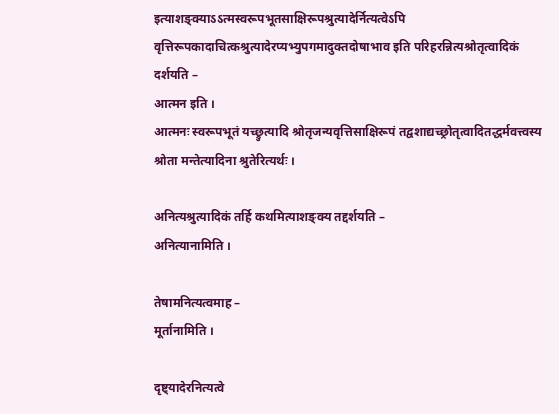इत्याशङ्क्याऽऽत्मस्वरूपभूतसाक्षिरूपश्रुत्यादेर्नित्यत्वेऽपि वृत्तिरूपकादाचित्कश्रुत्यादेरप्यभ्युपगमादुक्तदोषाभाव इति परिहरन्नित्यश्रोतृत्वादिकं दर्शयति –
आत्मन इति ।
आत्मनः स्वरूपभूतं यच्छ्रुत्यादि श्रोतृजन्यवृत्तिसाक्षिरूपं तद्वशाद्यच्छ्रोतृत्वादितद्धर्मवत्त्वस्य श्रोता मन्तेत्यादिना श्रुतेरित्यर्थः ।

अनित्यश्रुत्यादिकं तर्हि कथमित्याशङ्क्य तद्दर्शयति –
अनित्यानामिति ।

तेषामनित्यत्वमाह –
मूर्तानामिति ।

दृष्ट्यादेरनित्यत्वे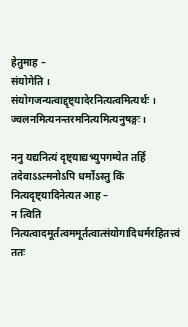हेतुमाह –
संयोगेति ।
संयोगजन्यत्वाद्दृष्ट्यादेरनित्यत्वमित्यर्थः । ज्वलनमित्यनन्तरमनित्यमित्यनुषङ्गः ।

ननु यद्यनित्यं दृष्ट्याद्यभ्युपगम्येत तर्हि तदेवाऽऽत्मनोऽपि धर्मोऽस्तु किं नित्यदृष्ट्यादिनेत्यत आह –
न त्विति
नित्यत्वादमूर्तत्वममूर्तत्वात्संयोगादिधर्मरहितत्त्वं ततः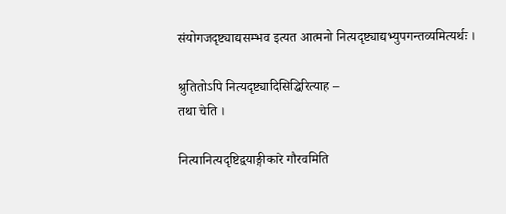संयोगजदृष्ट्याद्यसम्भव इत्यत आत्मनो नित्यदृष्ट्याद्यभ्युपगन्तव्यमित्यर्थः ।

श्रुतितोऽपि नित्यदृष्ट्यादिसिद्धिरित्याह –
तथा चेति ।

नित्यानित्यदृष्टिद्वयाङ्गीकारे गौरवमिति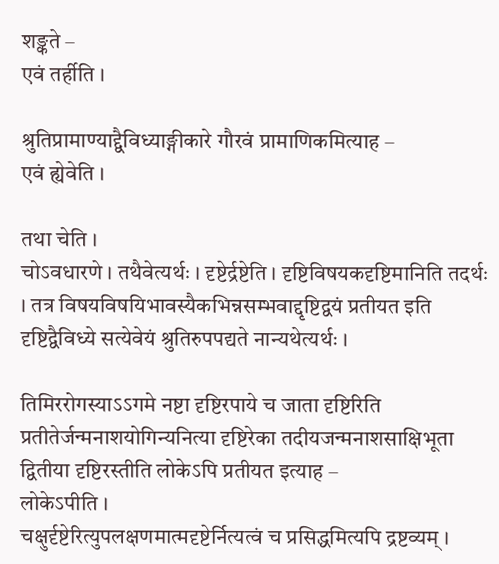शङ्कते –
एवं तर्हीति ।

श्रुतिप्रामाण्याद्द्वैविध्याङ्गीकारे गौरवं प्रामाणिकमित्याह –
एवं ह्येवेति ।

तथा चेति ।
चोऽवधारणे । तथैवेत्यर्थः । दृष्टेर्द्रष्टेति । दृष्टिविषयकदृष्टिमानिति तदर्थः । तत्र विषयविषयिभावस्यैकभिन्नसम्भवाद्दृष्टिद्वयं प्रतीयत इति दृष्टिद्वैविध्ये सत्येवेयं श्रुतिरुपपद्यते नान्यथेत्यर्थः ।

तिमिररोगस्याऽऽगमे नष्टा दृष्टिरपाये च जाता दृष्टिरिति प्रतीतेर्जन्मनाशयोगिन्यनित्या दृष्टिरेका तदीयजन्मनाशसाक्षिभूता द्वितीया दृष्टिरस्तीति लोकेऽपि प्रतीयत इत्याह –
लोकेऽपीति ।
चक्षुर्दृष्टेरित्युपलक्षणमात्मदृष्टेर्नित्यत्वं च प्रसिद्धमित्यपि द्रष्टव्यम् ।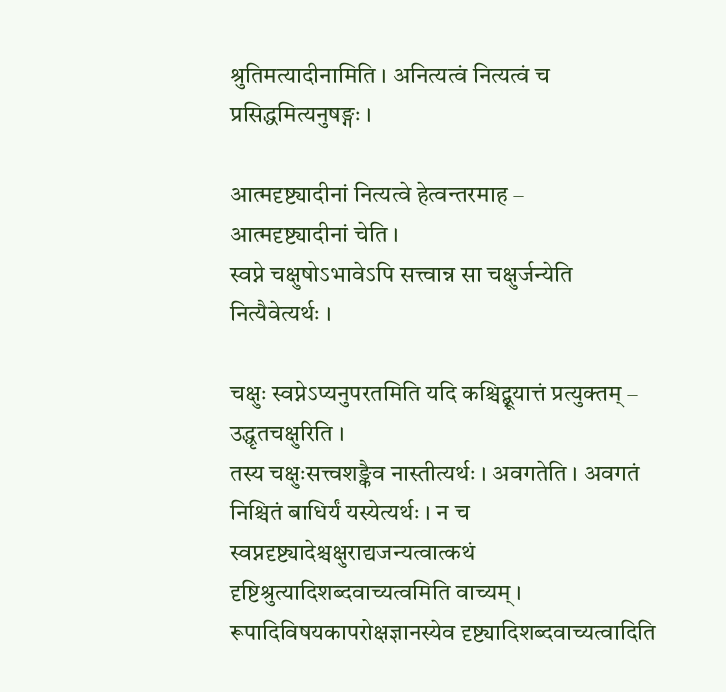श्रुतिमत्यादीनामिति । अनित्यत्वं नित्यत्वं च प्रसिद्धमित्यनुषङ्गः ।

आत्मदृष्ट्यादीनां नित्यत्वे हेत्वन्तरमाह –
आत्मदृष्ट्यादीनां चेति ।
स्वप्ने चक्षुषोऽभावेऽपि सत्त्वान्न सा चक्षुर्जन्येति नित्यैवेत्यर्थः ।

चक्षुः स्वप्नेऽप्यनुपरतमिति यदि कश्चिद्ब्रूयात्तं प्रत्युक्तम् –
उद्धृतचक्षुरिति ।
तस्य चक्षुःसत्त्वशङ्कैव नास्तीत्यर्थः । अवगतेति । अवगतं निश्चितं बाधिर्यं यस्येत्यर्थः । न च स्वप्नदृष्ट्यादेश्चक्षुराद्यजन्यत्वात्कथं दृष्टिश्रुत्यादिशब्दवाच्यत्वमिति वाच्यम् । रूपादिविषयकापरोक्षज्ञानस्येव दृष्ट्यादिशब्दवाच्यत्वादिति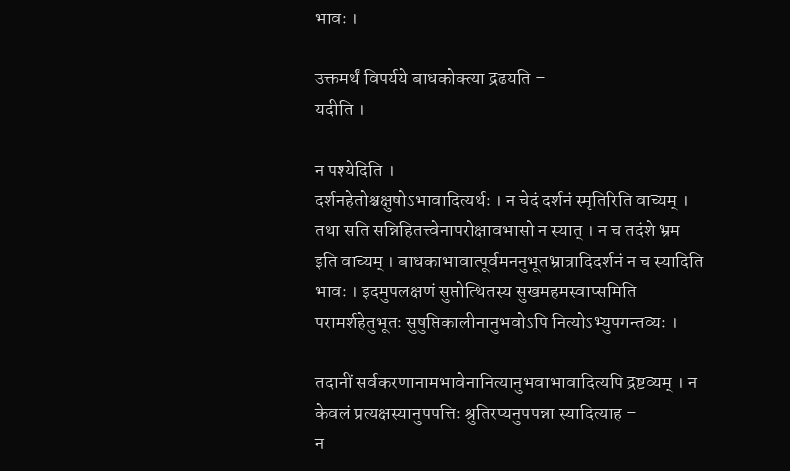भावः ।

उक्तमर्थं विपर्यये बाधकोक्त्या द्रढयति –
यदीति ।

न पश्येदिति ।
दर्शनहेतोश्चक्षुषोऽभावादित्यर्थः । न चेदं दर्शनं स्मृतिरिति वाच्यम् । तथा सति सन्निहितत्त्वेनापरोक्षावभासो न स्यात् । न च तदंशे भ्रम इति वाच्यम् । बाधकाभावात्पूर्वमननुभूतभ्रात्रादिदर्शनं न च स्यादिति भावः । इदमुपलक्षणं सुप्तोत्थितस्य सुखमहमस्वाप्समिति परामर्शहेतुभूतः सुषुप्तिकालीनानुभवोऽपि नित्योऽभ्युपगन्तव्यः ।

तदानीं सर्वकरणानामभावेनानित्यानुभवाभावादित्यपि द्रष्टव्यम् । न केवलं प्रत्यक्षस्यानुपपत्तिः श्रुतिरप्यनुपपन्ना स्यादित्याह –
न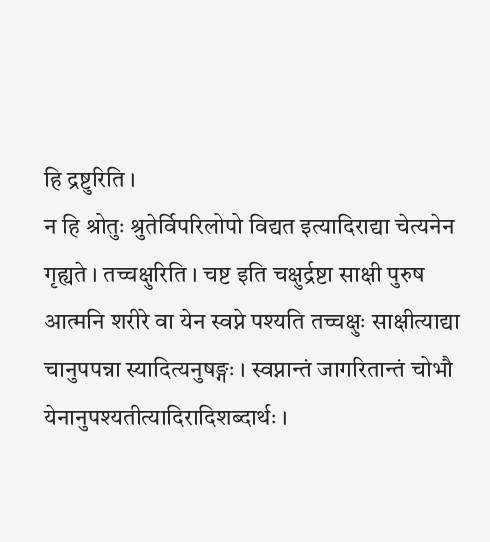हि द्रष्टुरिति ।
न हि श्रोतुः श्रुतेर्विपरिलोपो विद्यत इत्यादिराद्या चेत्यनेन गृह्यते । तच्चक्षुरिति । चष्ट इति चक्षुर्द्रष्टा साक्षी पुरुष आत्मनि शरीरे वा येन स्वप्ने पश्यति तच्चक्षुः साक्षीत्याद्या चानुपपन्ना स्यादित्यनुषङ्गः । स्वप्नान्तं जागरितान्तं चोभौ येनानुपश्यतीत्यादिरादिशब्दार्थः ।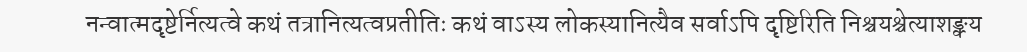नन्वात्मदृष्टेर्नित्यत्वे कथं तत्रानित्यत्वप्रतीतिः कथं वाऽस्य लोकस्यानित्यैव सर्वाऽपि दृष्टिरिति निश्चयश्चेत्याशङ्क्य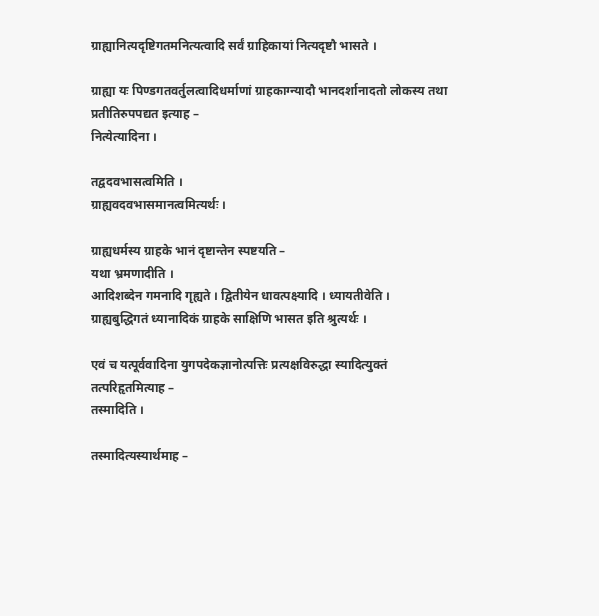ग्राह्यानित्यदृष्टिगतमनित्यत्वादि सर्वं ग्राहिकायां नित्यदृष्टौ भासते ।

ग्राह्या यः पिण्डगतवर्तुलत्वादिधर्माणां ग्राहकाग्न्यादौ भानदर्शानादतो लोकस्य तथा प्रतीतिरुपपद्यत इत्याह –
नित्येत्यादिना ।

तद्वदवभासत्वमिति ।
ग्राह्यवदवभासमानत्वमित्यर्थः ।

ग्राह्यधर्मस्य ग्राहके भानं दृष्टान्तेन स्पष्टयति –
यथा भ्रमणादीति ।
आदिशब्देन गमनादि गृह्यते । द्वितीयेन धावत्पक्ष्यादि । ध्यायतीवेति । ग्राह्यबुद्धिगतं ध्यानादिकं ग्राहके साक्षिणि भासत इति श्रुत्यर्थः ।

एवं च यत्पूर्ववादिना युगपदेकज्ञानोत्पत्तिः प्रत्यक्षविरुद्धा स्यादित्युक्तं तत्परिहृतमित्याह –
तस्मादिति ।

तस्मादित्यस्यार्थमाह –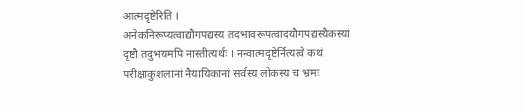आत्मदृष्टेरिति ।
अनेकनिरूप्यत्वाद्यौगपद्यस्य तदभावरूपत्वादयौगपद्यस्यैकस्यां दृष्टौ तदुभयमपि नास्तीत्यर्थः । नन्वात्मदृष्टेर्नित्यत्वे कथं परीक्षाकुशलानां नैयायिकानां सर्वस्य लोकस्य च भ्रमः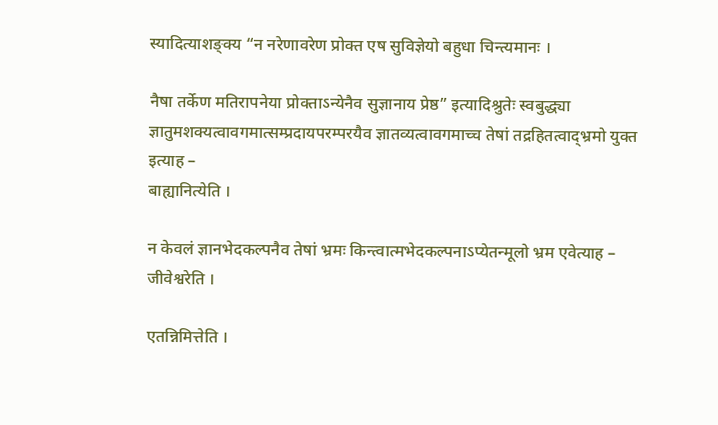स्यादित्याशङ्क्य “न नरेणावरेण प्रोक्त एष सुविज्ञेयो बहुधा चिन्त्यमानः ।

नैषा तर्केण मतिरापनेया प्रोक्ताऽन्येनैव सुज्ञानाय प्रेष्ठ” इत्यादिश्रुतेः स्वबुद्ध्या ज्ञातुमशक्यत्वावगमात्सम्प्रदायपरम्परयैव ज्ञातव्यत्वावगमाच्च तेषां तद्रहितत्वाद्भ्रमो युक्त इत्याह –
बाह्यानित्येति ।

न केवलं ज्ञानभेदकल्पनैव तेषां भ्रमः किन्त्वात्मभेदकल्पनाऽप्येतन्मूलो भ्रम एवेत्याह –
जीवेश्वरेति ।

एतन्निमित्तेति ।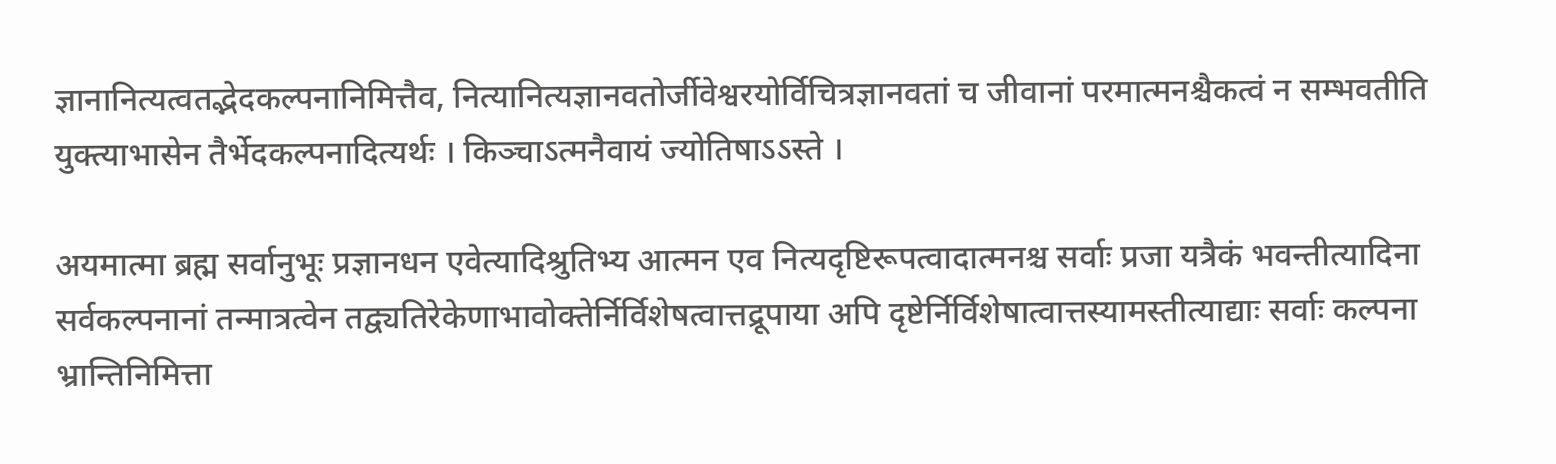ज्ञानानित्यत्वतद्भेदकल्पनानिमित्तैव, नित्यानित्यज्ञानवतोर्जीवेश्वरयोर्विचित्रज्ञानवतां च जीवानां परमात्मनश्चैकत्वं न सम्भवतीति युक्त्याभासेन तैर्भेदकल्पनादित्यर्थः । किञ्चाऽत्मनैवायं ज्योतिषाऽऽस्ते ।

अयमात्मा ब्रह्म सर्वानुभूः प्रज्ञानधन एवेत्यादिश्रुतिभ्य आत्मन एव नित्यदृष्टिरूपत्वादात्मनश्च सर्वाः प्रजा यत्रैकं भवन्तीत्यादिना सर्वकल्पनानां तन्मात्रत्वेन तद्व्यतिरेकेणाभावोक्तेर्निर्विशेषत्वात्तद्रूपाया अपि दृष्टेर्निर्विशेषात्वात्तस्यामस्तीत्याद्याः सर्वाः कल्पना भ्रान्तिनिमित्ता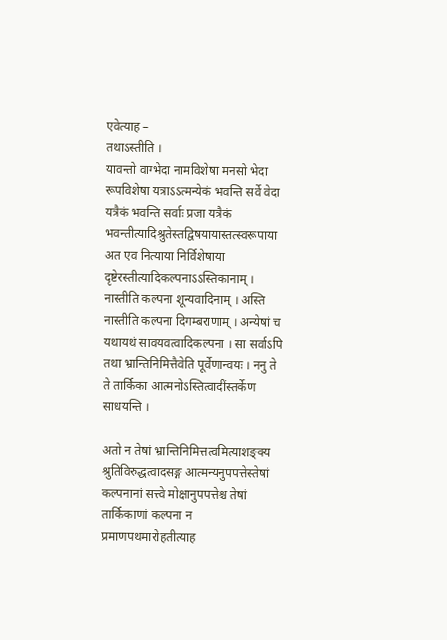एवेत्याह –
तथाऽस्तीति ।
यावन्तो वाग्भेदा नामविशेषा मनसो भेदा रूपविशेषा यत्राऽऽत्मन्येकं भवन्ति सर्वे वेदा यत्रैकं भवन्ति सर्वाः प्रजा यत्रैकं भवन्तीत्यादिश्रुतेस्तद्विषयायास्तत्स्वरूपाया अत एव नित्याया निर्विशेषाया दृष्टेरस्तीत्यादिकल्पनाऽऽस्तिकानाम् । नास्तीति कल्पना शून्यवादिनाम् । अस्ति नास्तीति कल्पना दिगम्बराणाम् । अन्येषां च यथायथं सावयवत्वादिकल्पना । सा सर्वाऽपि तथा भ्रान्तिनिमित्तैवेति पूर्वेणान्वयः । ननु ते ते तार्किका आत्मनोऽस्तित्वादींस्तर्केण साधयन्ति ।

अतो न तेषां भ्रान्तिनिमित्तत्वमित्याशङ्क्य श्रुतिविरुद्धत्वादसङ्ग आत्मन्यनुपपत्तेस्तेषां कल्पनानां सत्त्वे मोक्षानुपपत्तेश्च तेषां तार्किकाणां कल्पना न प्रमाणपथमारोहतीत्याह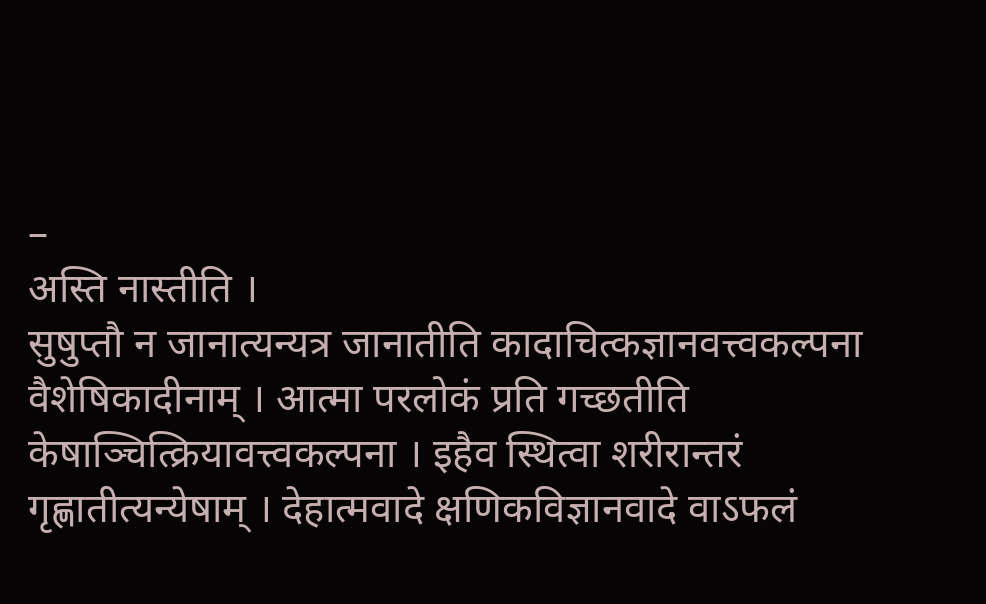–
अस्ति नास्तीति ।
सुषुप्तौ न जानात्यन्यत्र जानातीति कादाचित्कज्ञानवत्त्वकल्पना वैशेषिकादीनाम् । आत्मा परलोकं प्रति गच्छतीति केषाञ्चित्क्रियावत्त्वकल्पना । इहैव स्थित्वा शरीरान्तरं गृह्णातीत्यन्येषाम् । देहात्मवादे क्षणिकविज्ञानवादे वाऽफलं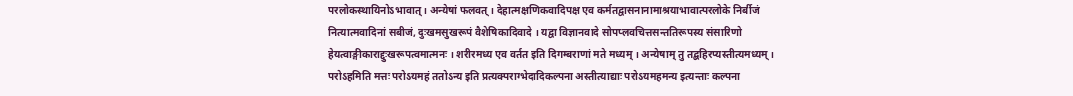परलोकस्थायिनोऽभावात् । अन्येषां फलवत् । देहात्मक्षणिकवादिपक्ष एव कर्मतद्वासनानामाश्रयाभावात्परलोके निर्बीजं नित्यात्मवादिनां सबीजं, दुःखमसुखरूपं वैशेषिकादिवादे । यद्वा विज्ञानवादे सोपप्लवचित्तसन्ततिरूपस्य संसारिणो हेयत्वाङ्गीकाराद्दुःखरूपत्वमात्मनः । शरीरमध्य एव वर्तत इति दिगम्बराणां मते मध्यम् । अन्येषाम् तु तद्बहिरप्यस्तीत्यमध्यम् । परोऽहमिति मत्तः परोऽयमहं ततोऽन्य इति प्रत्यक्पराग्भेदादिकल्पना अस्तीत्याद्याः परोऽयमहमन्य इत्यन्ताः कल्पना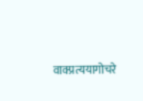वाक्प्रत्ययागोचरे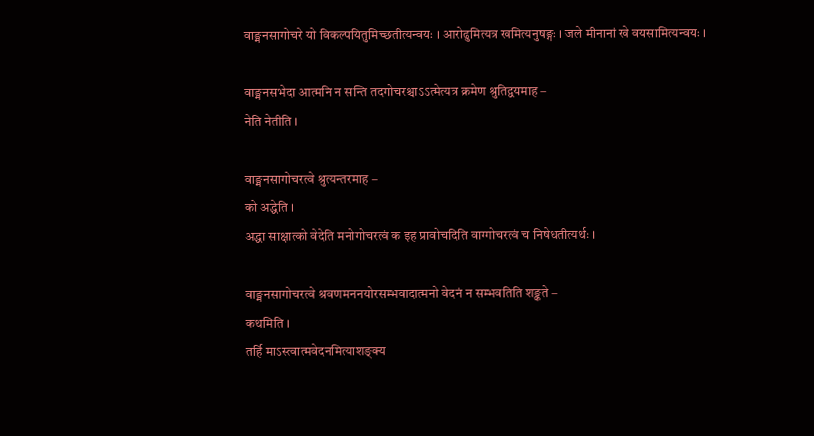वाङ्मनसागोचरे यो विकल्पयितुमिच्छतीत्यन्वयः । आरोढुमित्यत्र खमित्यनुषङ्गः । जले मीनानां खे वयसामित्यन्वयः ।

वाङ्मनसभेदा आत्मनि न सन्ति तदगोचरश्चाऽऽत्मेत्यत्र क्रमेण श्रुतिद्वयमाह –
नेति नेतीति ।

वाङ्मनसागोचरत्वे श्रुत्यन्तरमाह –
को अद्धेति ।
अद्धा साक्षात्को वेदेति मनोगोचरत्वं क इह प्रावोचदिति वाग्गोचरत्वं च निषेधतीत्यर्थः ।

वाङ्मनसागोचरत्वे श्रवणमननयोरसम्भवादात्मनो वेदनं न सम्भवतिति शङ्कते –
कथमिति ।
तर्हि माऽस्त्वात्मवेदनमित्याशङ्क्य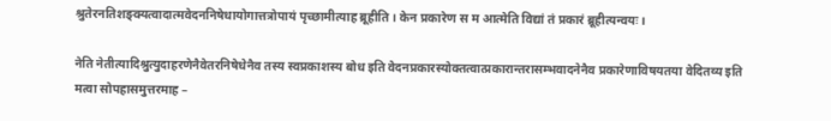श्रुतेरनतिशङ्क्यत्वादात्मवेदननिषेधायोगात्तत्रोपायं पृच्छामीत्याह ब्रूहीति । केन प्रकारेण स म आत्मेति विद्यां तं प्रकारं ब्रूहीत्यन्वयः ।

नेति नेतीत्यादिश्रुत्युदाहरणेनैवेतरनिषेधेनैव तस्य स्वप्रकाशस्य बोध इति वेदनप्रकारस्योक्तत्वात्प्रकारान्तरासम्भवादनेनैव प्रकारेणाविषयतया वेदितव्य इति मत्वा सोपहासमुत्तरमाह –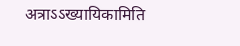अत्राऽऽख्यायिकामिति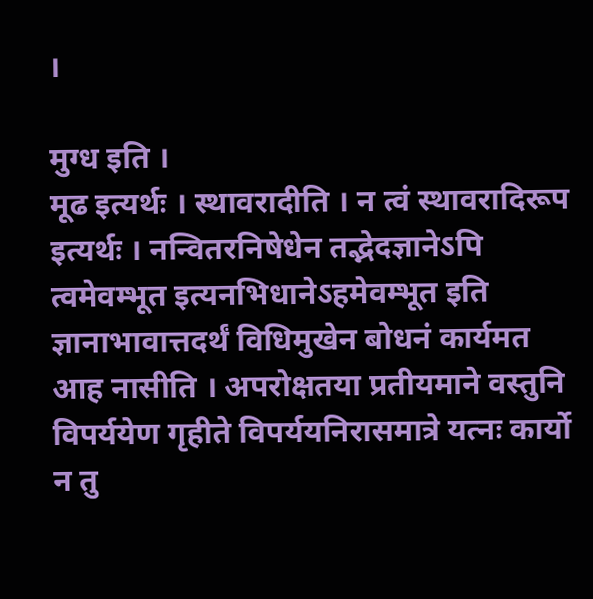।

मुग्ध इति ।
मूढ इत्यर्थः । स्थावरादीति । न त्वं स्थावरादिरूप इत्यर्थः । नन्वितरनिषेधेन तद्भेदज्ञानेऽपि त्वमेवम्भूत इत्यनभिधानेऽहमेवम्भूत इति ज्ञानाभावात्तदर्थं विधिमुखेन बोधनं कार्यमत आह नासीति । अपरोक्षतया प्रतीयमाने वस्तुनि विपर्ययेण गृहीते विपर्ययनिरासमात्रे यत्नः कार्यो न तु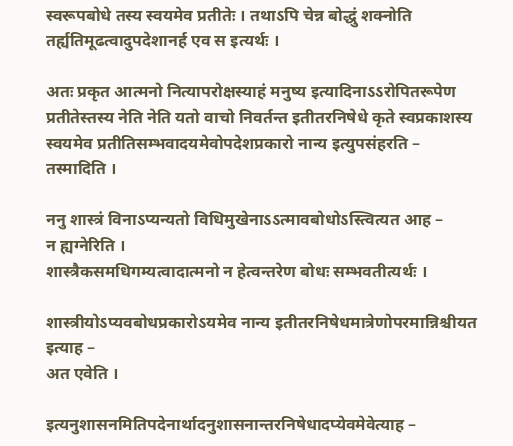स्वरूपबोधे तस्य स्वयमेव प्रतीतेः । तथाऽपि चेन्न बोद्धुं शक्नोति तर्ह्यतिमूढत्वादुपदेशानर्ह एव स इत्यर्थः ।

अतः प्रकृत आत्मनो नित्यापरोक्षस्याहं मनुष्य इत्यादिनाऽऽरोपितरूपेण प्रतीतेस्तस्य नेति नेति यतो वाचो निवर्तन्त इतीतरनिषेधे कृते स्वप्रकाशस्य स्वयमेव प्रतीतिसम्भवादयमेवोपदेशप्रकारो नान्य इत्युपसंहरति –
तस्मादिति ।

ननु शास्त्रं विनाऽप्यन्यतो विधिमुखेनाऽऽत्मावबोधोऽस्त्वित्यत आह –
न ह्यग्नेरिति ।
शास्त्रैकसमधिगम्यत्वादात्मनो न हेत्वन्तरेण बोधः सम्भवतीत्यर्थः ।

शास्त्रीयोऽप्यवबोधप्रकारोऽयमेव नान्य इतीतरनिषेधमात्रेणोपरमान्निश्चीयत इत्याह –
अत एवेति ।

इत्यनुशासनमितिपदेनार्थादनुशासनान्तरनिषेधादप्येवमेवेत्याह –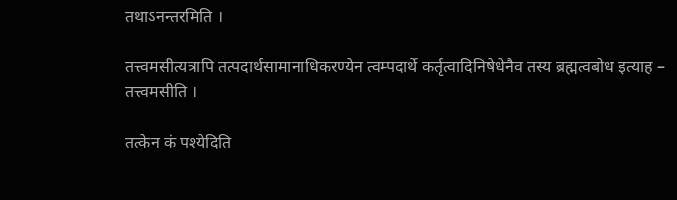तथाऽनन्तरमिति ।

तत्त्वमसीत्यत्रापि तत्पदार्थसामानाधिकरण्येन त्वम्पदार्थे कर्तृत्वादिनिषेधेनैव तस्य ब्रह्मत्वबोध इत्याह –
तत्त्वमसीति ।

तत्केन कं पश्येदिति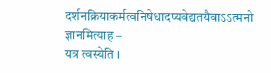दर्शनक्रियाकर्मत्वनिषेधादप्यवेद्यतयैवाऽऽत्मनो ज्ञानमित्याह –
यत्र त्वस्येति ।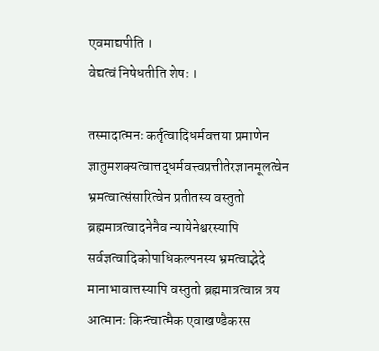एवमाद्यपीति ।
वेद्यत्वं निषेधतीति शेषः ।

तस्मादात्मनः कर्तृत्वादिधर्मवत्तया प्रमाणेन ज्ञातुमशक्यत्वात्तद्धर्मवत्त्वप्रत्तीतेरज्ञानमूलत्वेन भ्रमत्वात्संसारित्वेन प्रतीतस्य वस्तुतो ब्रह्ममात्रत्वादनेनैव न्यायेनेश्वरस्यापि सर्वज्ञत्वादिकोपाधिकल्पनस्य भ्रमत्वाद्भेदे मानाभावात्तस्यापि वस्तुतो ब्रह्ममात्रत्वान्न त्रय आत्मानः किन्त्वात्मैक एवाखण्डैकरस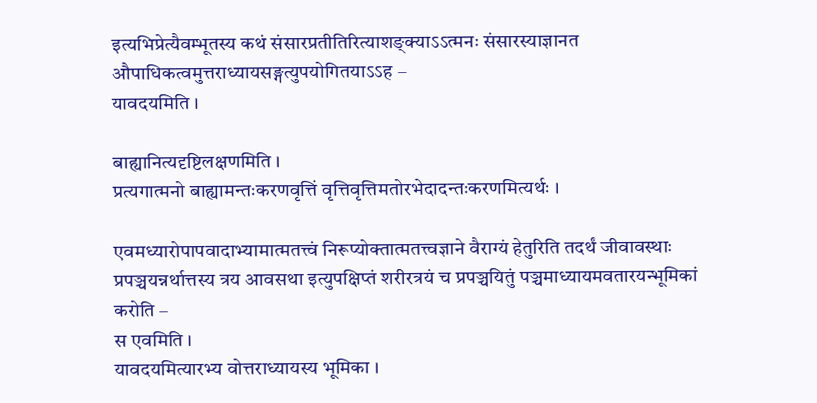इत्यभिप्रेत्यैवम्भूतस्य कथं संसारप्रतीतिरित्याशङ्क्याऽऽत्मनः संसारस्याज्ञानत औपाधिकत्वमुत्तराध्यायसङ्गत्युपयोगितयाऽऽह –
यावदयमिति ।

बाह्यानित्यदृष्टिलक्षणमिति ।
प्रत्यगात्मनो बाह्यामन्तःकरणवृत्तिं वृत्तिवृत्तिमतोरभेदादन्तःकरणमित्यर्थः ।

एवमध्यारोपापवादाभ्यामात्मतत्त्वं निरूप्योक्तात्मतत्त्वज्ञाने वैराग्यं हेतुरिति तदर्थं जीवावस्थाः प्रपञ्चयन्नर्थात्तस्य त्रय आवसथा इत्युपक्षिप्तं शरीरत्रयं च प्रपञ्चयितुं पञ्चमाध्यायमवतारयन्भूमिकां करोति –
स एवमिति ।
यावदयमित्यारभ्य वोत्तराध्यायस्य भूमिका ।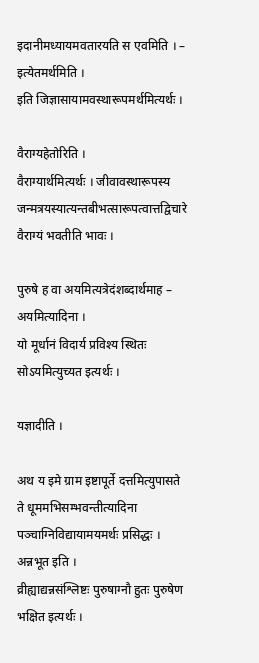इदानीमध्यायमवतारयति स एवमिति । –
इत्येतमर्थमिति ।
इति जिज्ञासायामवस्थारूपमर्थमित्यर्थः ।

वैराग्यहेतोरिति ।
वैराग्यार्थमित्यर्थः । जीवावस्थारूपस्य जन्मत्रयस्यात्यन्तबीभत्सारूपत्वात्तद्विचारे वैराग्यं भवतीति भावः ।

पुरुषे ह वा अयमित्यत्रेदंशब्दार्थमाह –
अयमित्यादिना ।
यो मूर्धानं विदार्य प्रविश्य स्थितः सोऽयमित्युच्यत इत्यर्थः ।

यज्ञादीति ।

अथ य इमे ग्राम इष्टापूर्ते दत्तमित्युपासते ते धूममभिसम्भवन्तीत्यादिना पञ्चाग्निविद्यायामयमर्थः प्रसिद्धः ।
अन्नभूत इति ।
व्रीह्याद्यन्नसंश्लिष्टः पुरुषाग्नौ हुतः पुरुषेण भक्षित इत्यर्थः ।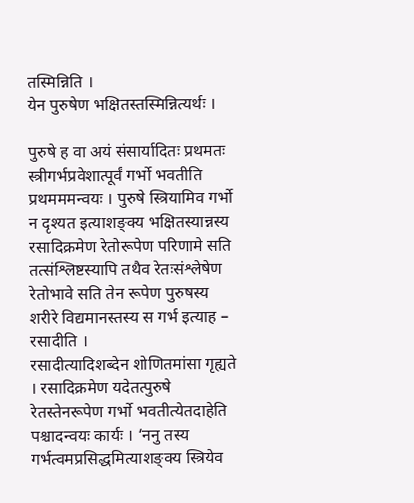तस्मिन्निति ।
येन पुरुषेण भक्षितस्तस्मिन्नित्यर्थः ।

पुरुषे ह वा अयं संसार्यादितः प्रथमतः स्त्रीगर्भप्रवेशात्पूर्वं गर्भो भवतीति प्रथमममन्वयः । पुरुषे स्त्रियामिव गर्भो न दृश्यत इत्याशङ्क्य भक्षितस्यान्नस्य रसादिक्रमेण रेतोरूपेण परिणामे सति तत्संश्लिष्टस्यापि तथैव रेतःसंश्लेषेण रेतोभावे सति तेन रूपेण पुरुषस्य शरीरे विद्यमानस्तस्य स गर्भ इत्याह –
रसादीति ।
रसादीत्यादिशब्देन शोणितमांसा गृह्यते । रसादिक्रमेण यदेतत्पुरुषे रेतस्तेनरूपेण गर्भो भवतीत्येतदाहेति पश्चादन्वयः कार्यः । ‘ननु तस्य गर्भत्वमप्रसिद्धमित्याशङ्क्य स्त्रियेव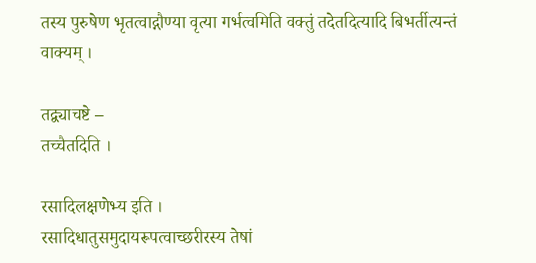तस्य पुरुषेण भृतत्वाद्गौण्या वृत्या गर्भत्वमिति वक्तुं तदेतदित्यादि बिभर्तीत्यन्तं वाक्यम् ।

तद्व्याचष्टे –
तच्चैतदिति ।

रसादिलक्षणेभ्य इति ।
रसादिधातुसमुदायरूपत्वाच्छरीरस्य तेषां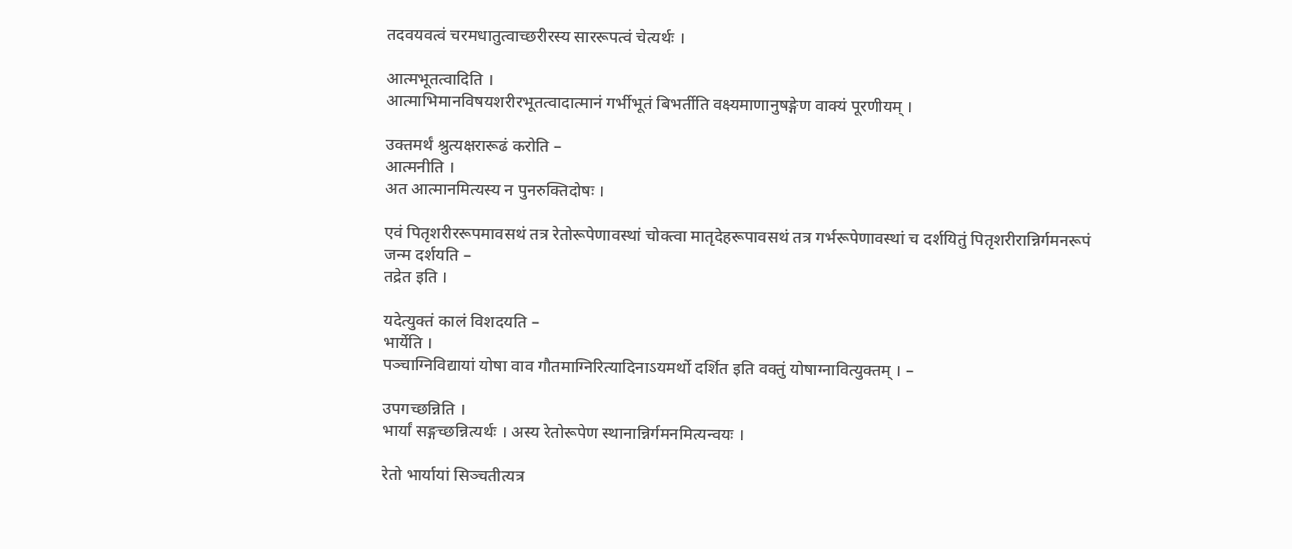तदवयवत्वं चरमधातुत्वाच्छरीरस्य साररूपत्वं चेत्यर्थः ।

आत्मभूतत्वादिति ।
आत्माभिमानविषयशरीरभूतत्वादात्मानं गर्भीभूतं बिभर्तीति वक्ष्यमाणानुषङ्गेण वाक्यं पूरणीयम् ।

उक्तमर्थं श्रुत्यक्षरारूढं करोति –
आत्मनीति ।
अत आत्मानमित्यस्य न पुनरुक्तिदोषः ।

एवं पितृशरीररूपमावसथं तत्र रेतोरूपेणावस्थां चोक्त्वा मातृदेहरूपावसथं तत्र गर्भरूपेणावस्थां च दर्शयितुं पितृशरीरान्निर्गमनरूपं जन्म दर्शयति –
तद्रेत इति ।

यदेत्युक्तं कालं विशदयति –
भार्येति ।
पञ्चाग्निविद्यायां योषा वाव गौतमाग्निरित्यादिनाऽयमर्थो दर्शित इति वक्तुं योषाग्नावित्युक्तम् । –

उपगच्छन्निति ।
भार्यां सङ्गच्छन्नित्यर्थः । अस्य रेतोरूपेण स्थानान्निर्गमनमित्यन्वयः ।

रेतो भार्यायां सिञ्चतीत्यत्र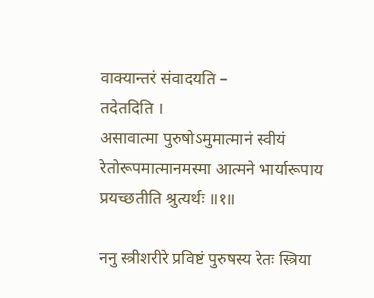वाक्यान्तरं संवादयति –
तदेतदिति ।
असावात्मा पुरुषोऽमुमात्मानं स्वीयं रेतोरूपमात्मानमस्मा आत्मने भार्यारूपाय प्रयच्छतीति श्रुत्यर्थः ॥१॥

ननु स्त्रीशरीरे प्रविष्टं पुरुषस्य रेतः स्त्रिया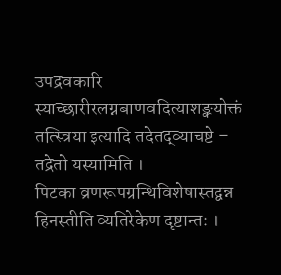उपद्रवकारि स्याच्छारीरलग्नबाणवदित्याशङ्क्योक्तं तत्स्त्रिया इत्यादि तदेतद्व्याचष्टे –
तद्रेतो यस्यामिति ।
पिटका व्रणरूपग्रन्थिविशेषास्तद्वन्न हिनस्तीति व्यतिरेकेण दृष्टान्तः ।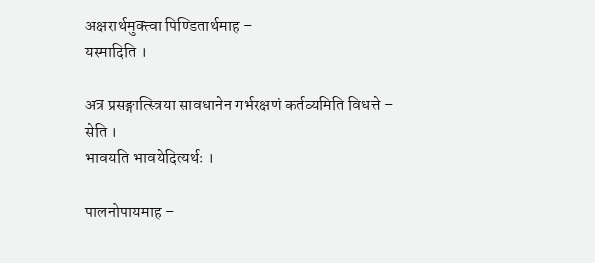अक्षरार्थमुक्त्वा पिण्डितार्थमाह –
यस्मादिति ।

अत्र प्रसङ्गात्स्त्रिया सावधानेन गर्भरक्षणं कर्तव्यमिति विधत्ते –
सेति ।
भावयति भावयेदित्यर्थः ।

पालनोपायमाह –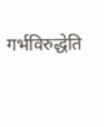गर्भविरुद्धेति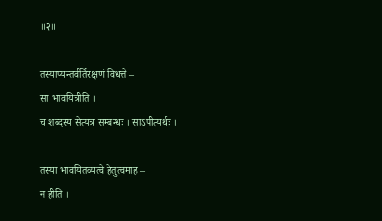॥२॥

तस्याप्यन्तर्वर्तिरक्षणं विधत्ते –
सा भावयित्रीति ।
च शब्दस्य सेत्यत्र सम्बन्धः । साऽपीत्यर्थः ।

तस्या भावयितव्यत्वे हेतुत्वमाह –
न हीति ।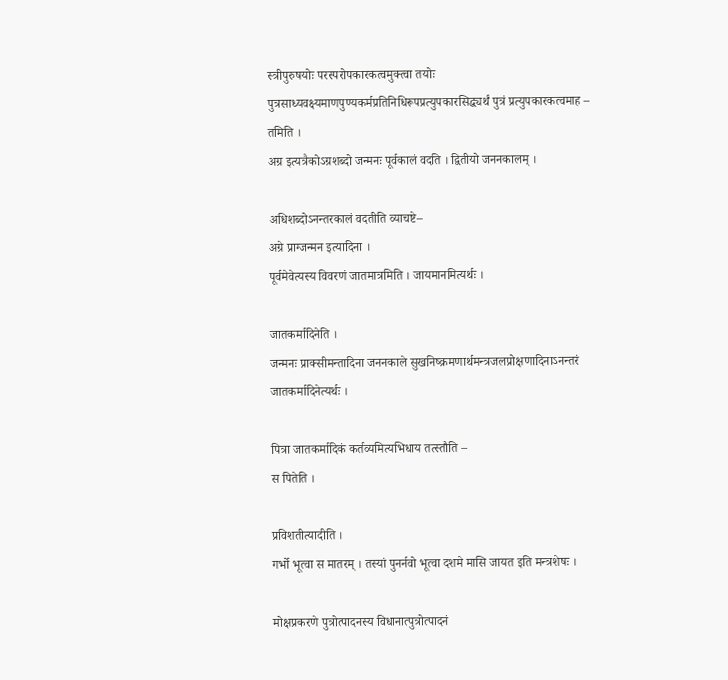स्त्रीपुरुषयोः परस्परोपकारकत्वमुक्त्वा तयोः पुत्रसाध्यवक्ष्यमाणपुण्यकर्मप्रतिनिधिरूपप्रत्युपकारसिद्ध्यर्थं पुत्रं प्रत्युपकारकत्वमाह –
तमिति ।
अग्र इत्यत्रैकोऽग्रशब्दो जन्मनः पूर्वकालं वदति । द्वितीयो जननकालम् ।

अधिशब्दोऽनन्तरकालं वदतीति व्याचष्टे–
अग्रे प्राग्जन्मन इत्यादिना ।
पूर्वमेवेत्यस्य विवरणं जातमात्रमिति । जायमानमित्यर्थः ।

जातकर्मादिनेति ।
जन्मनः प्राक्सीमन्तादिना जननकाले सुखनिष्क्रमणार्थमन्त्रजलप्रोक्षणादिनाऽनन्तरं जातकर्मादिनेत्यर्थः ।

पित्रा जातकर्मादिकं कर्तव्यमित्यभिधाय तत्स्तौति –
स पितेति ।

प्रविशतीत्यादीति ।
गर्भो भूत्वा स मातरम् । तस्यां पुनर्नवो भूत्वा दशमे मासि जायत इति मन्त्रशेषः ।

मोक्षप्रकरणे पुत्रोत्पादनस्य विधानात्पुत्रोत्पादनं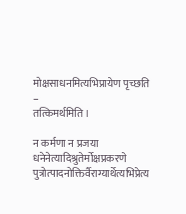मोक्षसाधनमित्यभिप्रायेण पृच्छति –
तत्किमर्थमिति ।

न कर्मणा न प्रजया धनेनेत्यादिश्रुतेर्मोक्षप्रकरणे पुत्रोत्पादनोक्तिर्वैराग्यार्थेत्यभिप्रेत्य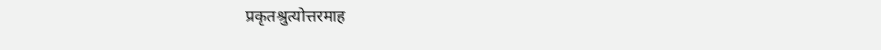प्रकृतश्रुत्योत्तरमाह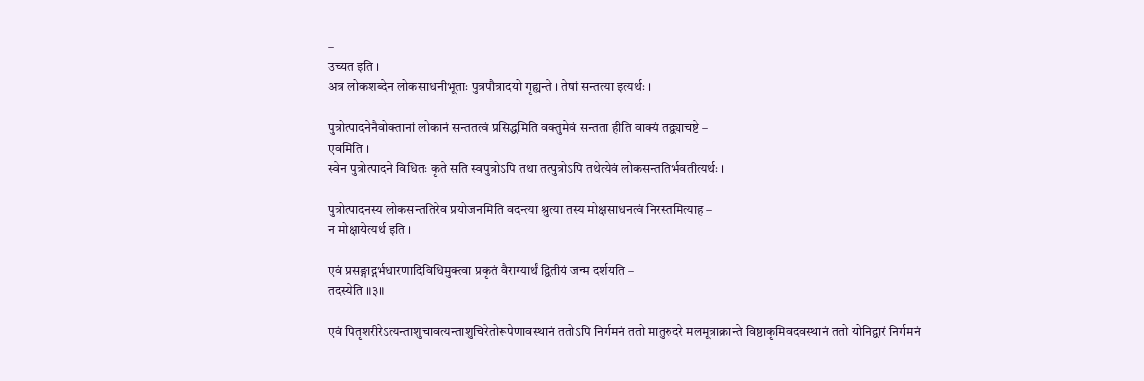–
उच्यत इति ।
अत्र लोकशब्देन लोकसाधनीभूताः पुत्रपौत्रादयो गृह्यन्ते । तेषां सन्तत्या इत्यर्थः ।

पुत्रोत्पादनेनैवोक्तानां लोकानं सन्ततत्वं प्रसिद्धमिति वक्तुमेवं सन्तता हीति वाक्यं तद्व्याचष्टे –
एवमिति ।
स्वेन पुत्रोत्पादने विधितः कृते सति स्वपुत्रोऽपि तथा तत्पुत्रोऽपि तथेत्येवं लोकसन्ततिर्भवतीत्यर्थः ।

पुत्रोत्पादनस्य लोकसन्ततिरेव प्रयोजनमिति वदन्त्या श्रुत्या तस्य मोक्षसाधनत्वं निरस्तमित्याह –
न मोक्षायेत्यर्थ इति ।

एवं प्रसङ्गाद्गर्भधारणादिविधिमुक्त्वा प्रकृतं वैराग्यार्थं द्वितीयं जन्म दर्शयति –
तदस्येति ॥३॥

एवं पितृशरीरेऽत्यन्ताशुचावत्यन्ताशुचिरेतोरूपेणावस्थानं ततोऽपि निर्गमनं ततो मातुरुदरे मलमूत्राक्रान्ते विष्ठाकृमिवदवस्थानं ततो योनिद्वारं निर्गमनं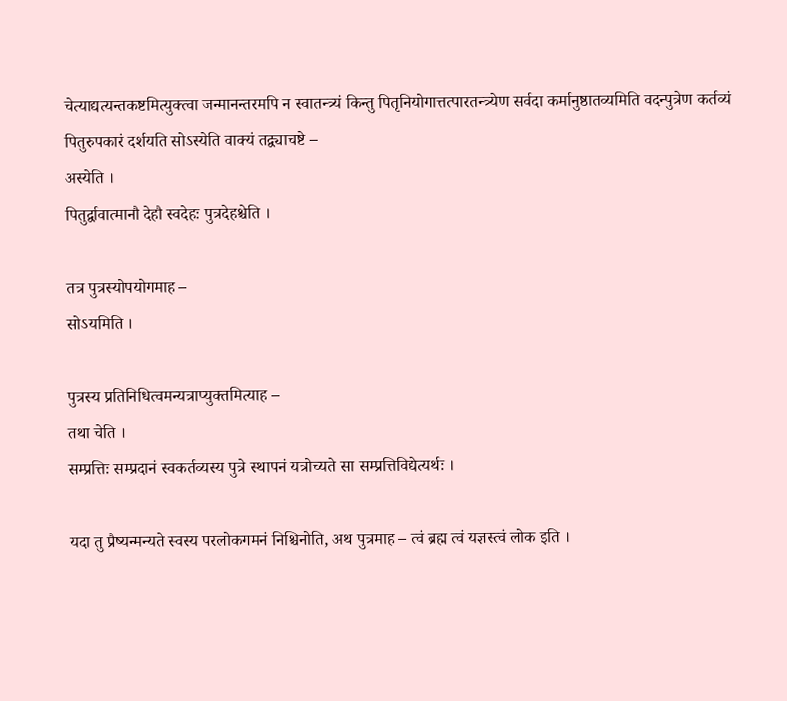चेत्याद्यत्यन्तकष्टमित्युक्त्वा जन्मानन्तरमपि न स्वातन्त्र्यं किन्तु पितृनियोगात्तत्पारतन्त्र्येण सर्वदा कर्मानुष्ठातव्यमिति वदन्पुत्रेण कर्तव्यं पितुरुपकारं दर्शयति सोऽस्येति वाक्यं तद्व्याचष्टे –
अस्येति ।
पितुर्द्वावात्मानौ देहौ स्वदेहः पुत्रदेहश्चेति ।

तत्र पुत्रस्योपयोगमाह –
सोऽयमिति ।

पुत्रस्य प्रतिनिधित्वमन्यत्राप्युक्तमित्याह –
तथा चेति ।
सम्प्रत्तिः सम्प्रदानं स्वकर्तव्यस्य पुत्रे स्थापनं यत्रोच्यते सा सम्प्रत्तिविद्येत्यर्थः ।

यदा तु प्रैष्यन्मन्यते स्वस्य परलोकगमनं निश्चिनोति, अथ पुत्रमाह – त्वं ब्रह्म त्वं यज्ञस्त्वं लोक इति ।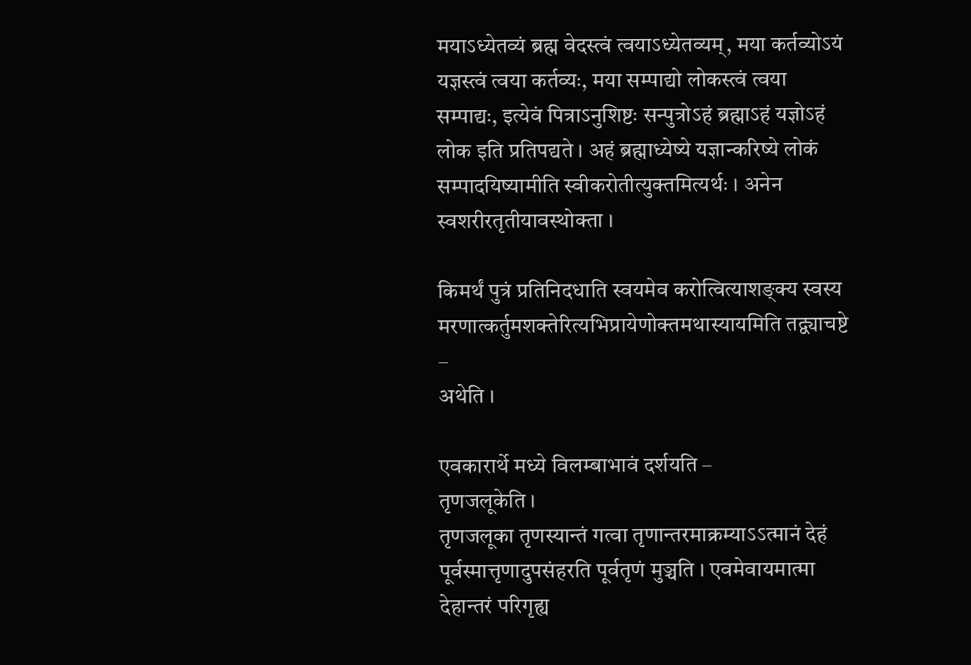मयाऽध्येतव्यं ब्रह्म वेदस्त्वं त्वयाऽध्येतव्यम्, मया कर्तव्योऽयं यज्ञस्त्वं त्वया कर्तव्यः, मया सम्पाद्यो लोकस्त्वं त्वया सम्पाद्यः, इत्येवं पित्राऽनुशिष्टः सन्पुत्रोऽहं ब्रह्माऽहं यज्ञोऽहं लोक इति प्रतिपद्यते । अहं ब्रह्माध्येष्ये यज्ञान्करिष्ये लोकं सम्पादयिष्यामीति स्वीकरोतीत्युक्तमित्यर्थः । अनेन स्वशरीरतृतीयावस्थोक्ता ।

किमर्थं पुत्रं प्रतिनिदधाति स्वयमेव करोत्वित्याशङ्क्य स्वस्य मरणात्कर्तुमशक्तेरित्यभिप्रायेणोक्तमथास्यायमिति तद्व्याचष्टे –
अथेति ।

एवकारार्थे मध्ये विलम्बाभावं दर्शयति –
तृणजलूकेति ।
तृणजलूका तृणस्यान्तं गत्वा तृणान्तरमाक्रम्याऽऽत्मानं देहं पूर्वस्मात्तृणादुपसंहरति पूर्वतृणं मुञ्चति । एवमेवायमात्मा देहान्तरं परिगृह्य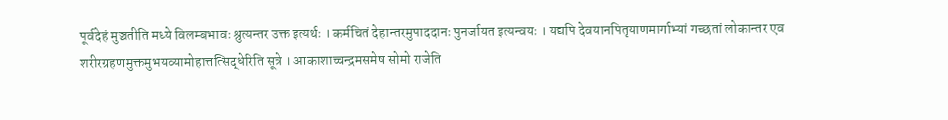पूर्वदेहं मुञ्चतीति मध्ये विलम्बभावः श्रुत्यन्तर उक्त इत्यर्थः । कर्मचितं देहान्तरमुपाददानः पुनर्जायत इत्यन्वयः । यद्यपि देवयानपितृयाणमार्गाभ्यां गच्छतां लोकान्तर एव शरीरग्रहणमुक्तमुभयव्यामोहात्तत्सिद्धेरिति सूत्रे । आकाशाच्चन्द्रमसमेष सोमो राजेति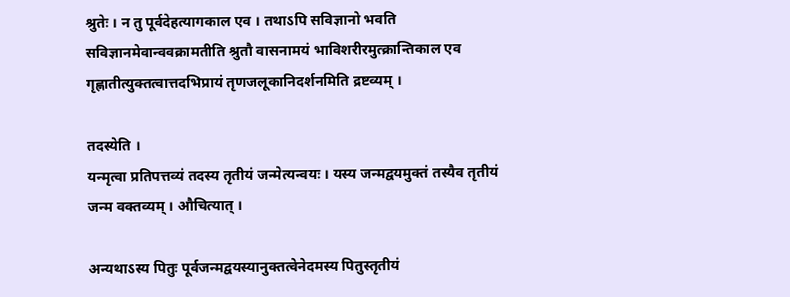श्रुतेः । न तु पूर्वदेहत्यागकाल एव । तथाऽपि सविज्ञानो भवति सविज्ञानमेवान्ववक्रामतीति श्रुतौ वासनामयं भाविशरीरमुत्क्रान्तिकाल एव गृह्णातीत्युक्तत्वात्तदभिप्रायं तृणजलूकानिदर्शनमिति द्रष्टव्यम् ।

तदस्येति ।
यन्मृत्वा प्रतिपत्तव्यं तदस्य तृतीयं जन्मेत्यन्वयः । यस्य जन्मद्वयमुक्तं तस्यैव तृतीयं जन्म वक्तव्यम् । औचित्यात् ।

अन्यथाऽस्य पितुः पूर्वजन्मद्वयस्यानुक्तत्वेनेदमस्य पितुस्तृतीयं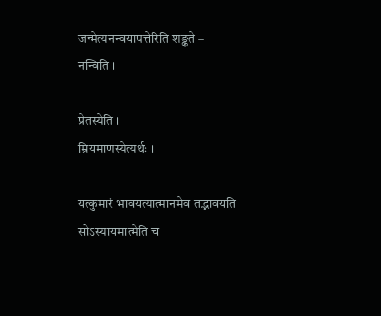जन्मेत्यनन्वयापत्तेरिति शङ्कते –
नन्विति ।

प्रेतस्येति ।
म्रियमाणस्येत्यर्थः ।

यत्कुमारं भावयत्यात्मानमेव तद्भावयति सोऽस्यायमात्मेति च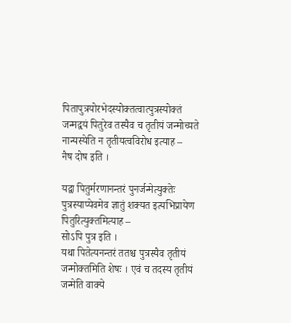पितापुत्रयोरभेदस्योक्तत्वात्पुत्रस्योक्तं जन्मद्वयं पितुरेव तस्यैव च तृतीयं जन्मोच्यते नान्यस्येति न तृतीयत्वविरोध इत्याह –
नैष दोष इति ।

यद्वा पितुर्मरणानन्तरं पुनर्जन्मेत्युक्तेः पुत्रस्याप्येवमेव ज्ञातुं शक्यत इत्यभिप्रायेण पितुरित्युक्तमित्याह –
सोऽपि पुत्र इति ।
यथा पितेत्यनन्तरं ततश्च पुत्रस्यैव तृतीयं जन्मोक्तमिति शेषः । एवं च तदस्य तृतीयं जन्मेति वाक्ये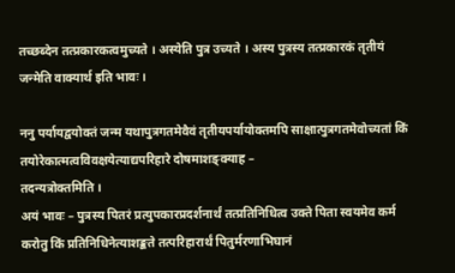तच्छब्देन तत्प्रकारकत्वमुच्यते । अस्येति पुत्र उच्यते । अस्य पुत्रस्य तत्प्रकारकं तृतीयं जन्मेति वाक्यार्थ इति भावः ।

ननु पर्यायद्वयोक्तं जन्म यथापुत्रगतमेवैवं तृतीयपर्यायोक्तमपि साक्षात्पुत्रगतमेवोच्यतां किं तयोरेकात्मत्वविवक्षयेत्याद्यपरिहारे दोषमाशङ्क्याह –
तदन्यत्रोक्तमिति ।
अयं भावः – पुत्रस्य पितरं प्रत्युपकारप्रदर्शनार्थं तत्प्रतिनिधित्व उक्ते पिता स्वयमेव कर्म करोतु किं प्रतिनिधिनेत्याशङ्कते तत्परिहारार्थं पितुर्मरणाभिघानं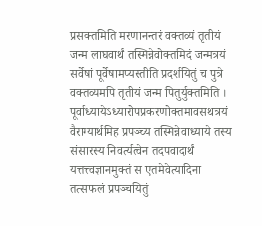प्रसक्तमिति मरणानन्तरं वक्तव्यं तृतीयं जन्म लाघवार्थं तस्मिन्नेवोक्तमिदं जन्मत्रयं सर्वेषां पूर्वेषामप्यस्तीति प्रदर्शयितुं च पुत्रे वक्तव्यमपि तृतीयं जन्म पितुर्युक्तमिति । पूर्वाध्यायेऽध्यारोपप्रकरणोक्तमावसथत्रयं वैराग्यार्थमिह प्रपञ्च्य तस्मिन्नेवाध्याये तस्य संसारस्य निवर्त्यत्वेन तदपवादार्थं यत्तत्त्वज्ञानमुक्तं स एतमेवेत्यादिना तत्सफलं प्रपञ्चयितुं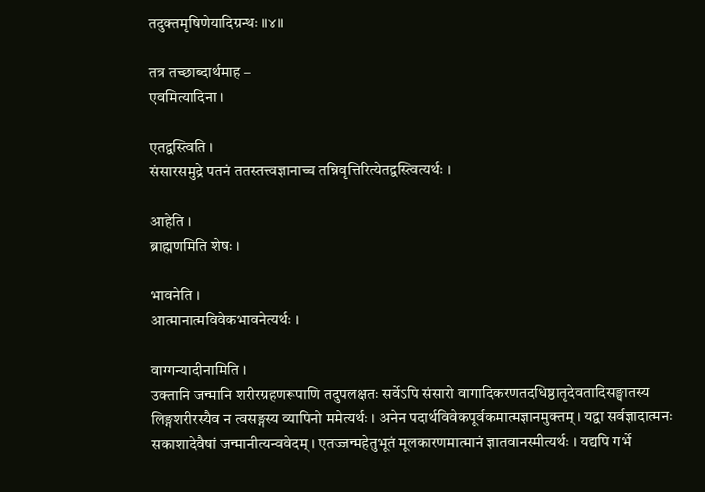तदुक्तमृषिणेयादिग्रन्थः ॥४॥

तत्र तच्छाब्दार्थमाह –
एवमित्यादिना ।

एतद्वस्त्विति ।
संसारसमुद्रे पतनं ततस्तत्त्वज्ञानाच्च तन्निवृत्तिरित्येतद्वस्त्वित्यर्थः ।

आहेति ।
ब्राह्मणमिति शेषः ।

भावनेति ।
आत्मानात्मविवेकभावनेत्यर्थः ।

वाग्गन्यादीनामिति ।
उक्तानि जन्मानि शरीरग्रहणरूपाणि तदुपलक्षतः सर्वेऽपि संसारो वागादिकरणतदधिष्ठातृदेवतादिसङ्घातस्य लिङ्गशरीरस्यैव न त्वसङ्गस्य व्यापिनो ममेत्यर्थः । अनेन पदार्थविवेकपूर्वकमात्मज्ञानमुक्तम् । यद्वा सर्वज्ञादात्मनः सकाशादेवैषां जन्मानीत्यन्ववेदम् । एतज्जन्महेतुभूतं मूलकारणमात्मानं ज्ञातवानस्मीत्यर्थः । यद्यपि गर्भे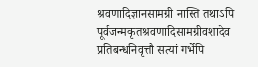श्रवणादिज्ञानसामग्री नास्ति तथाऽपि पूर्वजन्मकृतश्रवणादिसामग्रीवशादेव प्रतिबन्धनिवृत्तौ सत्यां गर्भेपि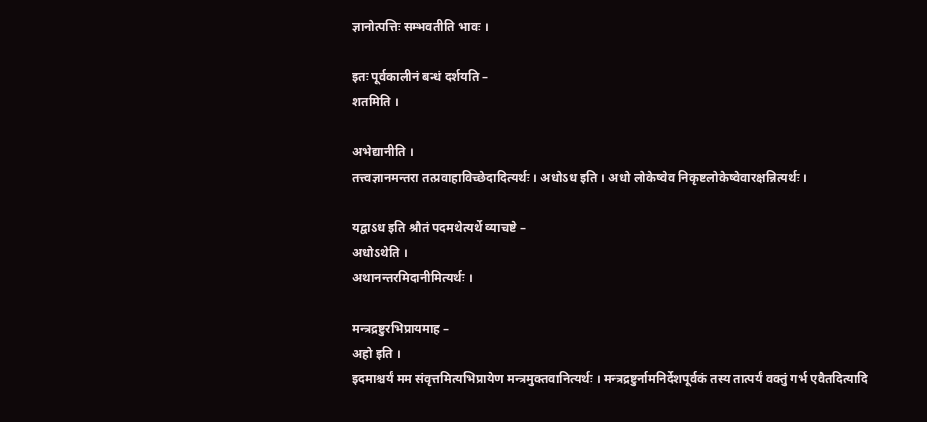ज्ञानोत्पत्तिः सम्भवतीति भावः ।

इतः पूर्वकालीनं बन्धं दर्शयति –
शतमिति ।

अभेद्यानीति ।
तत्त्वज्ञानमन्तरा तत्प्रवाहाविच्छेदादित्यर्थः । अधोऽध इति । अधो लोकेष्वेव निकृष्टलोकेष्वेवारक्षन्नित्यर्थः ।

यद्वाऽध इति श्रौतं पदमथेत्यर्थे व्याचष्टे –
अधोऽथेति ।
अथानन्तरमिदानीमित्यर्थः ।

मन्त्रद्रष्टुरभिप्रायमाह –
अहो इति ।
इदमाश्चर्यं मम संवृत्तमित्यभिप्रायेण मन्त्रमुक्तवानित्यर्थः । मन्त्रद्रष्टुर्नामनिर्देशपूर्वकं तस्य तात्पर्यं वक्तुं गर्भ एवैतदित्यादि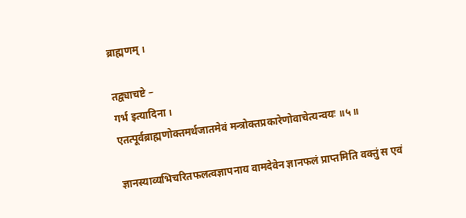ब्राह्मणम् ।

तद्व्याचष्टे –
गर्भ इत्यादिना ।
एतत्पूर्वब्राह्मणोक्तमर्थजातमेवं मन्त्रोक्तप्रकारेणोवाचेत्यन्वयः ॥५॥

ज्ञानस्याव्यभिचरितफलत्वज्ञापनाय वामदेवेन ज्ञानफलं प्राप्तमिति वक्तुं स एवं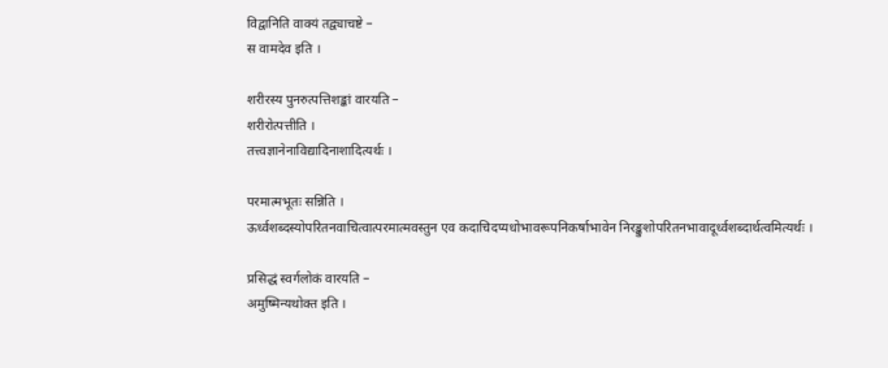विद्वानिति वाक्यं तद्व्याचष्टे –
स वामदेव इति ।

शरीरस्य पुनरुत्पत्तिशङ्कां वारयति –
शरीरोत्पत्तीति ।
तत्त्वज्ञानेनाविद्यादिनाशादित्यर्थः ।

परमात्मभूतः सन्निति ।
ऊर्ध्वशब्दस्योपरितनवाचित्वात्परमात्मवस्तुन एव कदाचिदप्यधोभावरूपनिकर्षाभावेन निरङ्कुशोपरितनभावादूर्ध्वशब्दार्थत्वमित्यर्थः ।

प्रसिद्धं स्वर्गलोकं वारयति –
अमुष्मिन्यथोक्त इति ।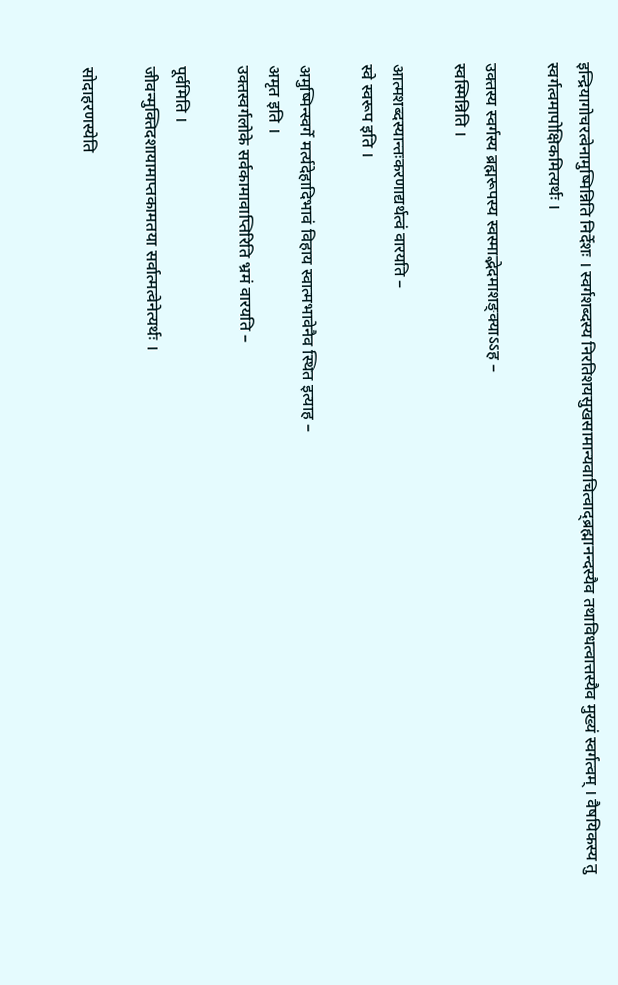इन्द्रियागोचरत्वेनामुष्मिन्निति निर्देशः । स्वर्गशब्दस्य निरतिशयसुखसामान्यवाचित्वाद्ब्रह्मानन्दस्यैव तथाविधत्वात्तस्यैव मुख्यं स्वर्गत्वम् । वैषयिकस्य तु स्वर्गत्वमापोक्षिकमित्यर्थः ।

उक्तस्य स्वर्गस्य ब्रह्मरूपस्य स्वस्माद्भेदमाशङ्क्याऽऽह –
स्वस्मिन्निति ।

आत्मशब्दस्यान्तःकरणाद्यर्थत्वं वारयति –
स्वे स्वरूप इति ।

अमुष्मिन्स्वर्गे मर्त्यदेहादिभावं विहाय स्वात्मभावेनैव स्थित इत्याह –
अमृत इति ।
उक्तस्वर्गलोके सर्वकामावाप्तिरिति भ्रमं वारयति –

पूर्वमिति ।
जीवन्मुक्तिदशायामाप्तकामतया सर्वात्मत्वेनेत्यर्थः ।

सोदाहरणस्येति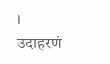।
उदाहरणं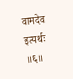वामदेव इत्यर्थः ॥६॥